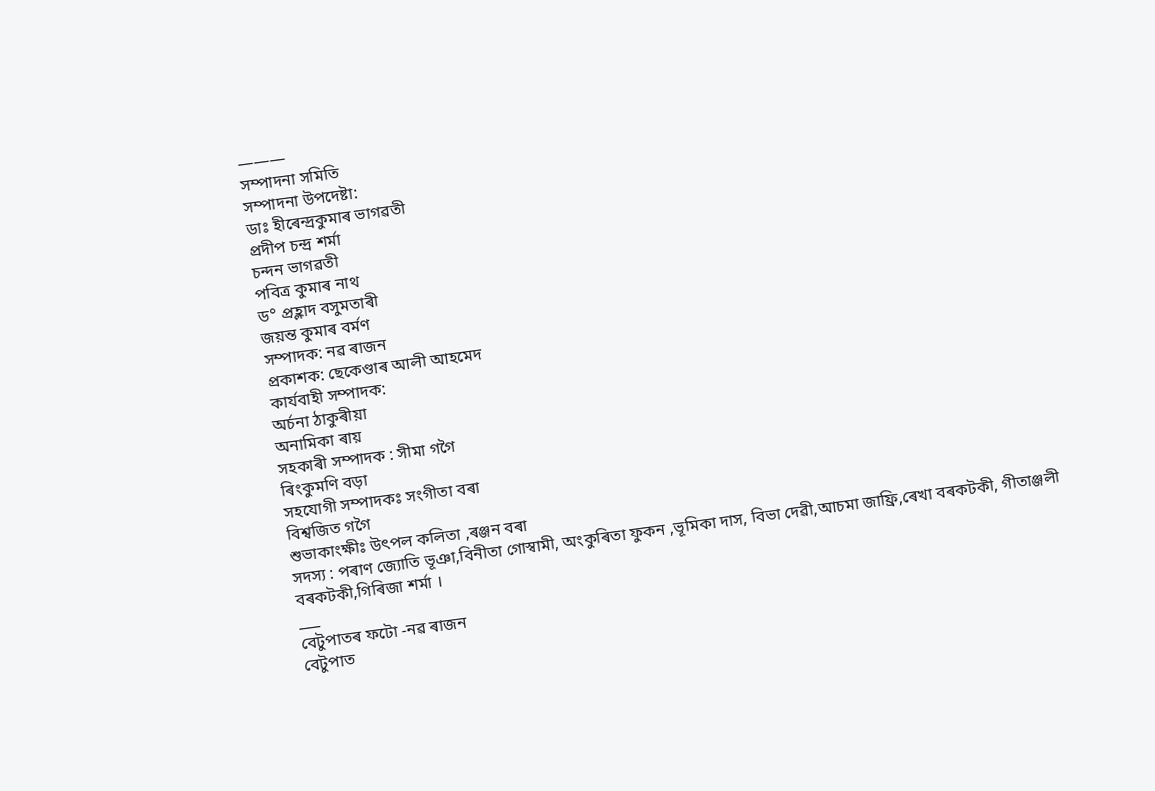———
সম্পাদনা সমিতি
সম্পাদনা উপদেষ্টা:
ডাঃ হীৰেন্দ্ৰকুমাৰ ভাগৱতী
প্ৰদীপ চন্দ্ৰ শৰ্মা
চন্দন ভাগৱতী
পবিত্ৰ কুমাৰ নাথ
ড° প্ৰহ্লাদ বসুমতাৰী
জয়ন্ত কুমাৰ বৰ্মণ
সম্পাদক: নৱ ৰাজন
প্ৰকাশক: ছেকেণ্ডাৰ আলী আহমেদ
কাৰ্যবাহী সম্পাদক:
অৰ্চনা ঠাকুৰীয়া
অনামিকা ৰায়
সহকাৰী সম্পাদক : সীমা গগৈ
ৰিংকুমণি বড়া
সহযোগী সম্পাদকঃ সংগীতা বৰা
বিশ্বজিত গগৈ
শুভাকাংক্ষীঃ উৎপল কলিতা ,ৰঞ্জন বৰা
সদস্য : পৰাণ জ্যোতি ভূঞা,বিনীতা গোস্বামী, অংকুৰিতা ফুকন ,ভূমিকা দাস, বিভা দেৱী,আচমা জাফ্ৰি,ৰেখা বৰকটকী, গীতাঞ্জলী বৰকটকী,গিৰিজা শৰ্মা ।
___
বেটুপাতৰ ফটো -নৱ ৰাজন
বেটুপাত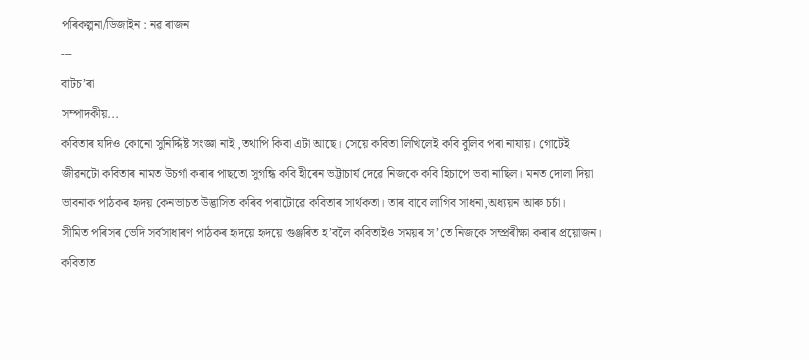পৰিকল্পনা/ডিজাইন : নৱ ৰাজন
---
বাটচ’ৰা
সম্পাদকীয়...
কবিতাৰ যদিও কোনো সুনিৰ্দ্দিষ্ট সংজ্ঞা নাই ,তথাপি কিবা এটা আছে। সেয়ে কবিতা লিখিলেই কবি বুলিব পৰা নাযায়। গোটেই জীৱনটো কবিতাৰ নামত উচৰ্গা কৰাৰ পাছতো সুগন্ধি কবি হীৰেন ভট্টাচাৰ্য দেৱে নিজকে কবি হিচাপে ভবা নাছিল। মনত দোলা দিয়া ভাবনাক পাঠকৰ হৃদয় কেনভাচত উদ্ভাসিত কৰিব পৰাটোৱে কবিতাৰ সাৰ্থকতা। তাৰ বাবে লাগিব সাধনা,অধ্যয়ন আৰু চৰ্চা।
সীমিত পৰিসৰ ভেদি সৰ্বসাধাৰণ পাঠকৰ হৃদয়ে হৃদয়ে গুঞ্জৰিত হ’বলৈ কবিতাইও সময়ৰ স’তে নিজকে সম্প্ৰৰীক্ষা কৰাৰ প্ৰয়োজন। কবিতাত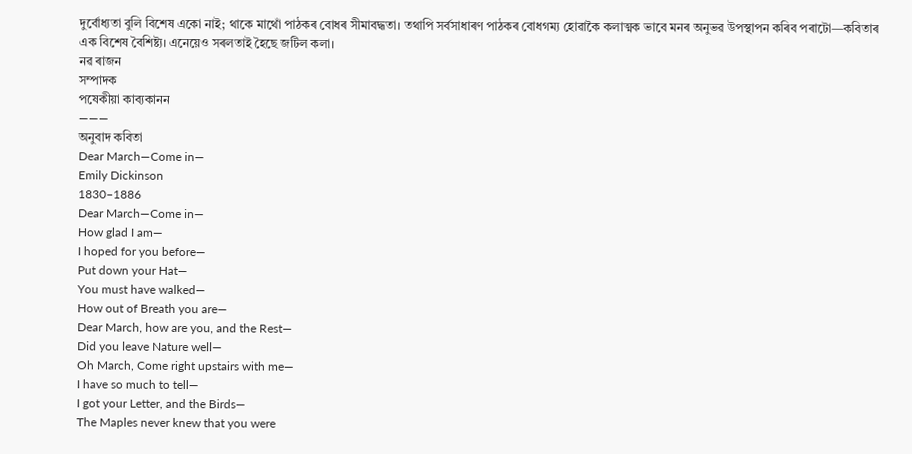দুৰ্বোধ্যতা বুলি বিশেষ একো নাই; থাকে মাথোঁ পাঠকৰ বোধৰ সীমাবদ্ধতা। তথাপি সৰ্বসাধাৰণ পাঠকৰ বোধগম্য হোৱাকৈ কলাত্মক ভাবে মনৰ অনুভৱ উপস্থাপন কৰিব পৰাটো—কবিতাৰ এক বিশেষ বৈশিষ্ট্য। এনেয়েও সৰলতাই হৈছে জটিল কলা।
নৱ ৰাজন
সম্পাদক
পষেকীয়া কাব্যকানন
———
অনুবাদ কবিতা
Dear March—Come in—
Emily Dickinson
1830–1886
Dear March—Come in—
How glad I am—
I hoped for you before—
Put down your Hat—
You must have walked—
How out of Breath you are—
Dear March, how are you, and the Rest—
Did you leave Nature well—
Oh March, Come right upstairs with me—
I have so much to tell—
I got your Letter, and the Birds—
The Maples never knew that you were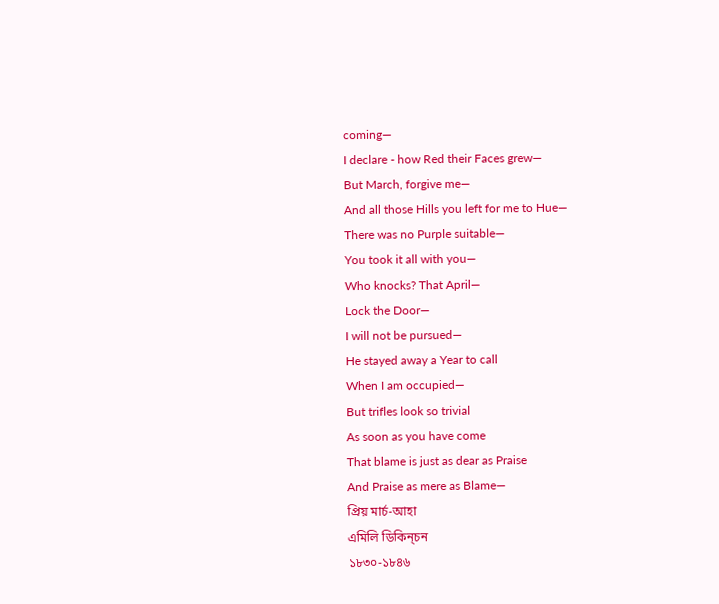coming—
I declare - how Red their Faces grew—
But March, forgive me—
And all those Hills you left for me to Hue—
There was no Purple suitable—
You took it all with you—
Who knocks? That April—
Lock the Door—
I will not be pursued—
He stayed away a Year to call
When I am occupied—
But trifles look so trivial
As soon as you have come
That blame is just as dear as Praise
And Praise as mere as Blame—
প্ৰিয় মাৰ্চ-আহা
এমিলি ডিকিন্চন
১৮৩০-১৮৪৬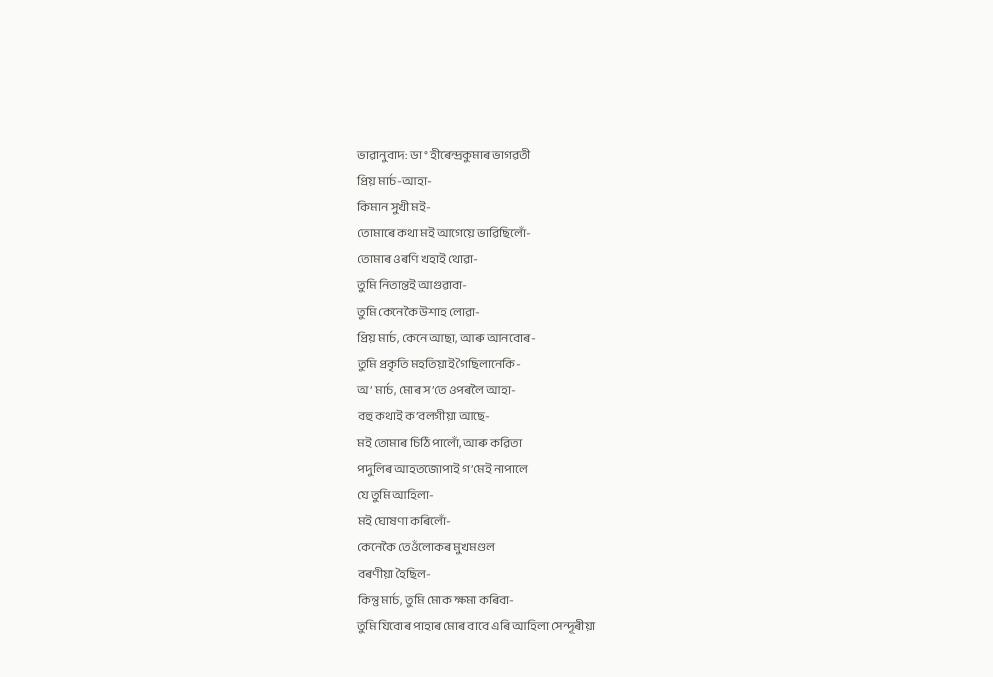ভাৱানুবাদ: ডা° হীৰেন্দ্ৰকুমাৰ ভাগৱতী
প্ৰিয় মাৰ্চ-আহা-
কিমান সুখী মই-
তোমাৰে কথা মই আগেয়ে ভাৱিছিলোঁ-
তোমাৰ ওৰণি খহাই থোৱা-
তুমি নিতান্তই আগুৱাবা-
তুমি কেনেকৈ উশাহ লোৱা-
প্ৰিয় মাৰ্চ, কেনে আছা, আৰু আনবোৰ-
তুমি প্ৰকৃতি মহতিয়াই গৈছিলানেকি-
অ’ মাৰ্চ, মোৰ স’তে ওপৰলৈ আহা-
বহু কথাই ক’বলগীয়া আছে-
মই তোমাৰ চিঠি পালোঁ, আৰু কৱিতা
পদুলিৰ আহতজোপাই গ’মেই নাপালে
যে তুমি আহিলা-
মই ঘোষণা কৰিলোঁ-
কেনেকৈ তেওঁলোকৰ মুখমণ্ডল
বৰণীয়া হৈছিল-
কিন্তু মাৰ্চ, তুমি মোক ক্ষমা কৰিবা-
তুমি যিবোৰ পাহাৰ মোৰ বাবে এৰি আহিলা সেন্দূৰীয়া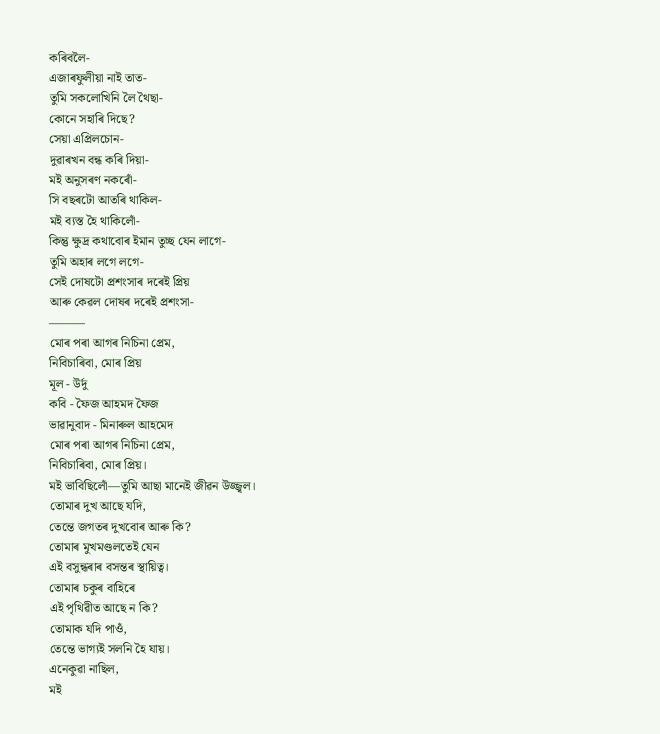কৰিবলৈ-
এজাৰফুলীয়া নাই তাত-
তুমি সকলোখিনি লৈ থৈছা-
কোনে সহাৰি দিছে?
সেয়া এপ্ৰিলচোন-
দুৱাৰখন বন্ধ কৰি দিয়া-
মই অনুসৰণ নকৰোঁ-
সি বছৰটো আতৰি থাকিল-
মই ব্যস্ত হৈ থাকিলোঁ-
কিন্তু ক্ষুদ্ৰ কথাবোৰ ইমান তুচ্ছ যেন লাগে-
তুমি অহাৰ লগে লগে-
সেই দোষটো প্ৰশংসাৰ দৰেই প্ৰিয়
আৰু কেৱল দোষৰ দৰেই প্ৰশংসা-
———
মোৰ পৰা আগৰ নিচিনা প্ৰেম,
নিবিচাৰিবা, মোৰ প্ৰিয়
মূল - উৰ্দু
কবি - ফৈজ আহমদ ফৈজ
ভাৱানুবাদ - মিনাৰুল আহমেদ
মোৰ পৰা আগৰ নিচিনা প্ৰেম,
নিবিচাৰিবা, মোৰ প্ৰিয়।
মই ভাবিছিলোঁ—তুমি আছা মানেই জীৱন উজ্জ্বল।
তোমাৰ দুখ আছে যদি,
তেন্তে জগতৰ দুখবোৰ আৰু কি?
তোমাৰ মুখমণ্ডলতেই যেন
এই বসুন্ধৰাৰ বসন্তৰ স্থায়িত্ব।
তোমাৰ চকুৰ বাহিৰে
এই পৃথিৱীত আছে ন কি?
তোমাক যদি পাওঁ,
তেন্তে ভাগ্যই সলনি হৈ যায়।
এনেকুৱা নাছিল,
মই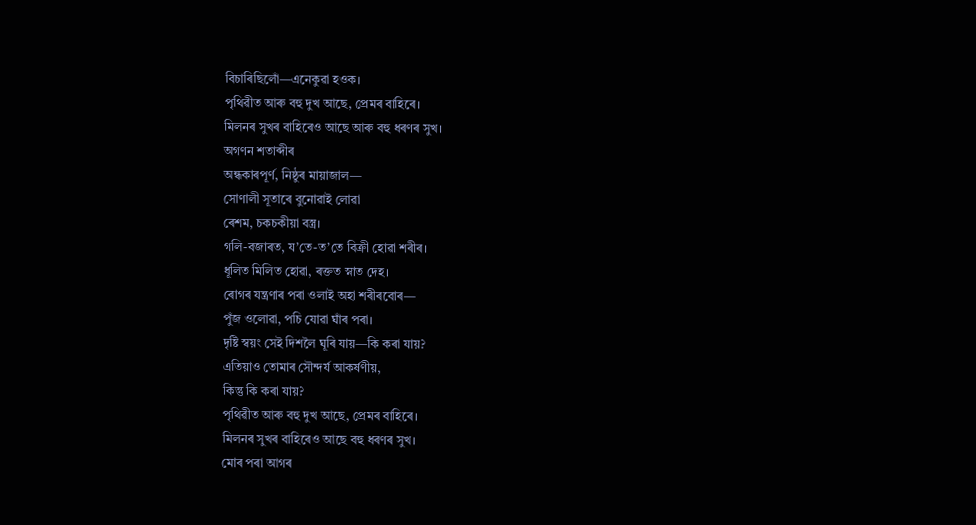বিচাৰিছিলোঁ—এনেকুৱা হওক।
পৃথিৱীত আৰু বহু দুখ আছে, প্ৰেমৰ বাহিৰে।
মিলনৰ সুখৰ বাহিৰেও আছে আৰু বহু ধৰণৰ সুখ।
অগণন শতাব্দীৰ
অন্ধকাৰপূৰ্ণ, নিষ্ঠুৰ মায়াজাল—
সোণালী সূতাৰে বুনোৱাই লোৱা
ৰেশম, চকচকীয়া বস্ত্ৰ।
গলি-বজাৰত, য’তে-ত’তে বিক্ৰী হোৱা শৰীৰ।
ধূলিত মিলিত হোৱা, ৰক্তত স্নাত দেহ।
ৰোগৰ যন্ত্ৰণাৰ পৰা ওলাই অহা শৰীৰবোৰ—
পুঁজ ওলোৱা, পচি যোৱা ঘাঁৰ পৰা।
দৃষ্টি স্বয়ং সেই দিশলৈ ঘূৰি যায়—কি কৰা যায়?
এতিয়াও তোমাৰ সৌন্দৰ্য আকৰ্ষণীয়,
কিন্তু কি কৰা যায়?
পৃথিৱীত আৰু বহু দুখ আছে, প্ৰেমৰ বাহিৰে।
মিলনৰ সুখৰ বাহিৰেও আছে বহু ধৰণৰ সুখ।
মোৰ পৰা আগৰ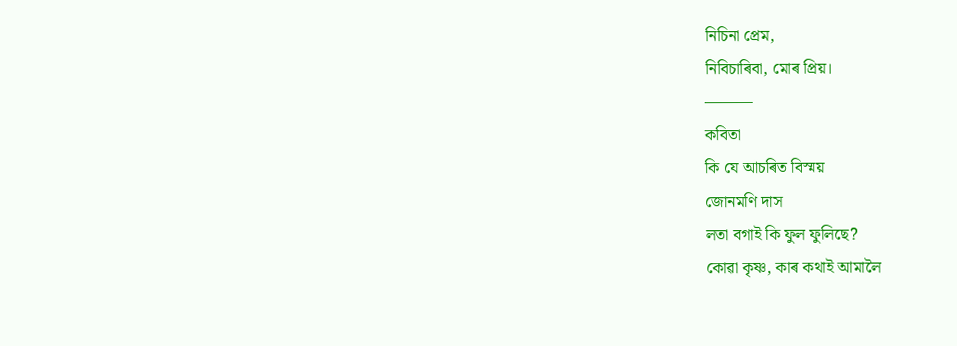নিচিনা প্ৰেম,
নিবিচাৰিবা, মোৰ প্ৰিয়।
———
কবিতা
কি যে আচৰিত বিস্ময়
জোনমণি দাস
লতা বগাই কি ফুল ফুলিছে?
কোৱা কৃষ্ণ, কাৰ কথাই আমালৈ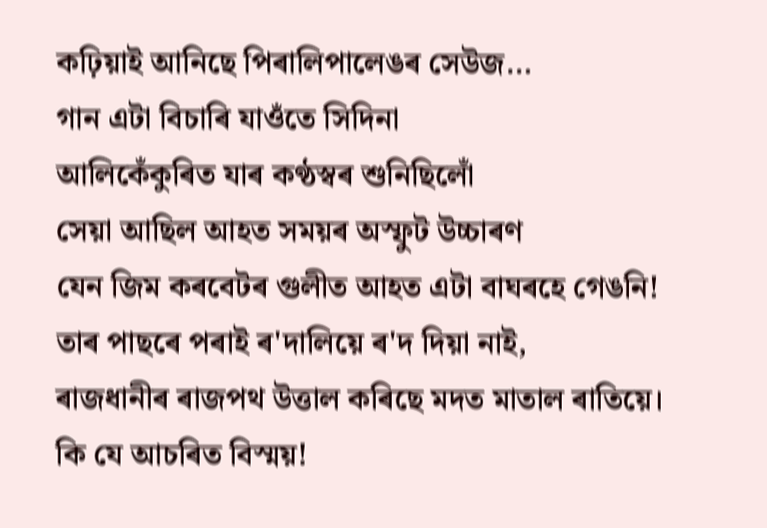কঢ়িয়াই আনিছে পিৰালিপালেঙৰ সেউজ…
গান এটা বিচাৰি যাওঁতে সিদিনা
আলিকেঁকুৰিত যাৰ কণ্ঠস্বৰ শুনিছিলোঁ
সেয়া আছিল আহত সময়ৰ অস্ফুট উচ্চাৰণ
যেন জিম কৰবেটৰ গুলীত আহত এটা বাঘৰহে গেঙনি!
তাৰ পাছৰে পৰাই ৰ'দালিয়ে ৰ'দ দিয়া নাই,
ৰাজধানীৰ ৰাজপথ উত্তাল কৰিছে মদত মাতাল ৰাতিয়ে।
কি যে আচৰিত বিস্ময়!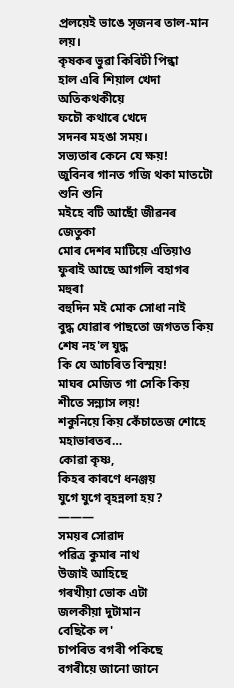প্ৰলয়েই ভাঙে সৃজনৰ তাল-মান লয়।
কৃষকৰ ভুৱা কিৰিটী পিন্ধা
হাল এৰি শিয়াল খেদা অতিকথকীয়ে
ফচৌ কথাৰে খেদে
সদনৰ মহঙা সময়।
সভ্যতাৰ কেনে যে ক্ষয়!
জুবিনৰ গানত গজি থকা মাতটো শুনি শুনি
মইহে বটি আছোঁ জীৱনৰ জেতুকা
মোৰ দেশৰ মাটিয়ে এতিয়াও ফুৰাই আছে আগলি বহাগৰ মহুৰা
বহুদিন মই মোক সোধা নাই
বুদ্ধ যোৱাৰ পাছতো জগতত কিয় শেষ নহ'ল যুদ্ধ
কি যে আচৰিত বিস্ময়!
মাঘৰ মেজিত গা সেকি কিয়
শীতে সন্ন্যাস লয়!
শকুনিয়ে কিয় কেঁচাতেজ শোহে
মহাভাৰতৰ…
কোৱা কৃষ্ণ,
কিহৰ কাৰণে ধনঞ্জয়
যুগে যুগে বৃহন্নলা হয়?
———
সময়ৰ সোৱাদ
পৱিত্ৰ কুমাৰ নাথ
উজাই আহিছে
গৰখীয়া ভোক এটা
জলকীয়া দুটামান
বেছিকৈ ল'
চাপৰিত বগৰী পকিছে
বগৰীয়ে জানো জানে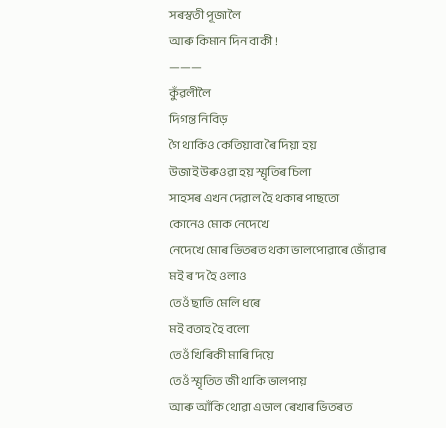সৰস্বতী পূজালৈ
আৰু কিমান দিন বাকী !
———
কুঁৱলীলৈ
দিগন্ত নিবিড়
গৈ থাকিও কেতিয়াবা ৰৈ দিয়া হয়
উজাই উৰুওৱা হয় স্মৃতিৰ চিলা
সাহসৰ এখন দেৱাল হৈ থকাৰ পাছতো
কোনেও মোক নেদেখে
নেদেখে মোৰ ভিতৰত থকা ভালপোৱাৰে জোঁৱাৰ
মই ৰ'দ হৈ ওলাও
তেওঁ ছাতি মেলি ধৰে
মই বতাহ হৈ বলো
তেওঁ খিৰিকী মাৰি দিয়ে
তেওঁ স্মৃতিত জী থাকি ভালপায়
আৰু আঁকি থোৱা এডাল ৰেখাৰ ভিতৰত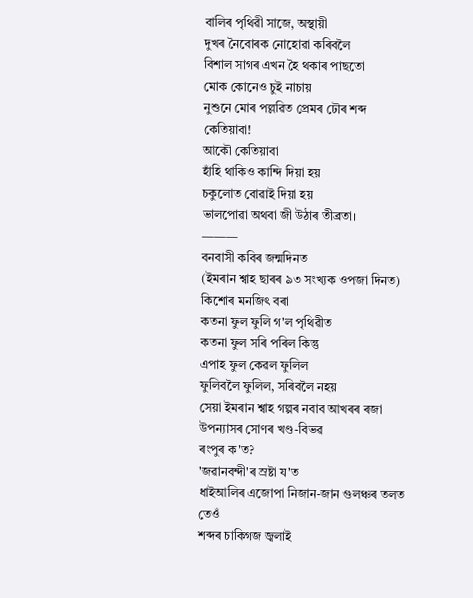বালিৰ পৃথিৱী সাজে, অস্থায়ী
দুখৰ নৈবোৰক নোহোৱা কৰিবলৈ
বিশাল সাগৰ এখন হৈ থকাৰ পাছতো
মোক কোনেও চুই নাচায়
নুশুনে মোৰ পল্লৱিত প্ৰেমৰ ঢৌৰ শব্দ
কেতিয়াবা!
আকৌ কেতিয়াবা
হাঁহি থাকিও কান্দি দিয়া হয়
চকুলোত বোৱাই দিয়া হয়
ভালপোৱা অথবা জী উঠাৰ তীব্ৰতা।
———
বনবাসী কবিৰ জন্মদিনত
(ইমৰান শ্বাহ ছাৰৰ ৯৩ সংখ্যক ওপজা দিনত)
কিশোৰ মনজিৎ বৰা
কতনা ফুল ফুলি গ'ল পৃথিৱীত
কতনা ফুল সৰি পৰিল কিন্তু
এপাহ ফুল কেৱল ফুলিল
ফুলিবলৈ ফুলিল, সৰিবলৈ নহয়
সেয়া ইমৰান শ্বাহ গল্পৰ নবাব আখৰৰ ৰজা
উপন্যাসৰ সোণৰ খণ্ড-বিভৱ
ৰংপুৰ ক'ত?
'জৱানবন্দী'ৰ স্ৰষ্টা য'ত
ধাইআলিৰ এজোপা নিজান-জান গুলঞ্চৰ তলত
তেওঁ
শব্দৰ চাকিগজ জ্বলাই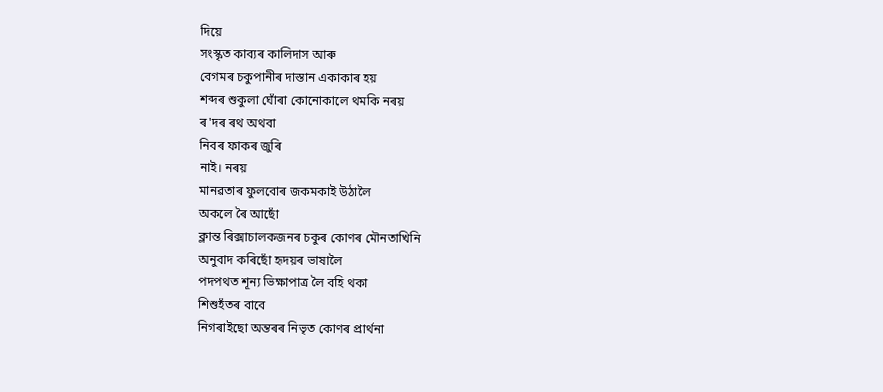দিয়ে
সংস্কৃত কাব্যৰ কালিদাস আৰু
বেগমৰ চকুপানীৰ দাস্তান একাকাৰ হয়
শব্দৰ শুকুলা ঘোঁৰা কোনোকালে থমকি নৰয়
ৰ'দৰ ৰথ অথবা
নিবৰ ফাকৰ জুৰি
নাই। নৰয়
মানৱতাৰ ফুলবোৰ জকমকাই উঠালৈ
অকলে ৰৈ আছোঁ
ক্লান্ত ৰিক্সাচালকজনৰ চকুৰ কোণৰ মৌনতাখিনি
অনুবাদ কৰিছোঁ হৃদয়ৰ ভাষালৈ
পদপথত শূন্য ভিক্ষাপাত্ৰ লৈ বহি থকা
শিশুহঁতৰ বাবে
নিগৰাইছো অন্তৰৰ নিভৃত কোণৰ প্ৰাৰ্থনা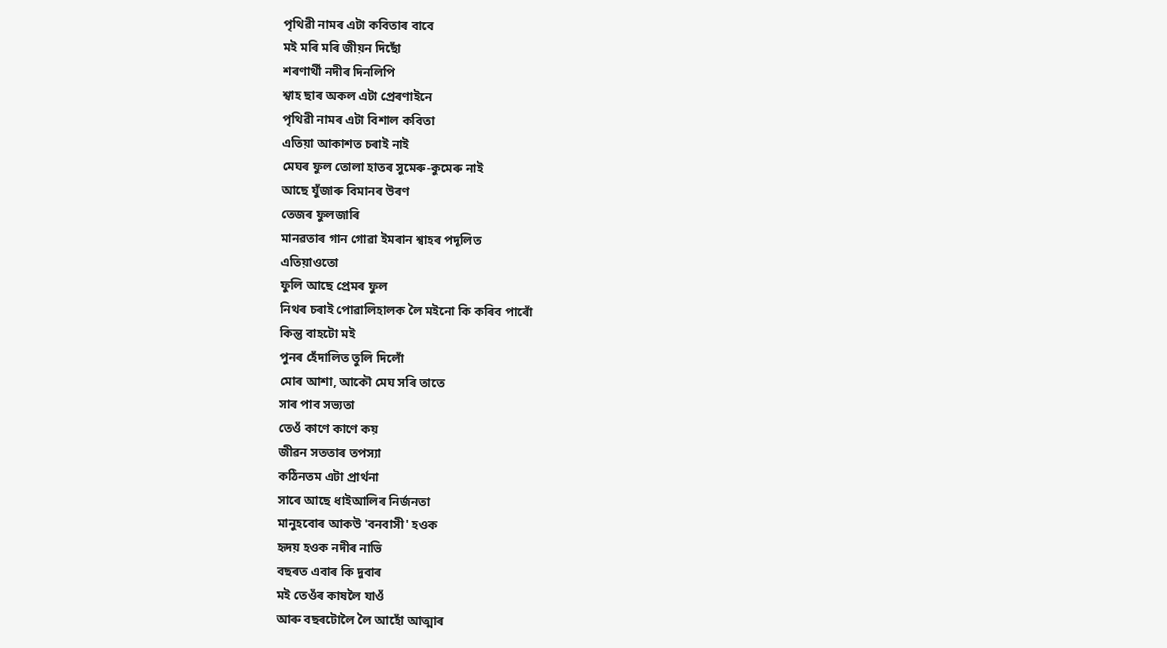পৃথিৱী নামৰ এটা কবিতাৰ বাবে
মই মৰি মৰি জীয়ন দিছোঁ
শৰণাৰ্থী নদীৰ দিনলিপি
শ্বাহ ছাৰ অকল এটা প্ৰেৰণাইনে
পৃথিৱী নামৰ এটা বিশাল কবিতা
এতিয়া আকাশত চৰাই নাই
মেঘৰ ফুল তোলা হাতৰ সুমেৰু-কুমেৰু নাই
আছে যুঁজাৰু বিমানৰ উৰণ
তেজৰ ফুলজাৰি
মানৱতাৰ গান গোৱা ইমৰান শ্বাহৰ পদূলিত
এতিয়াওতো
ফুলি আছে প্ৰেমৰ ফুল
নিথৰ চৰাই পোৱালিহালক লৈ মইনো কি কৰিব পাৰোঁ
কিন্তু বাহটো মই
পুনৰ হেঁদালিত তুলি দিলোঁ
মোৰ আশা, আকৌ মেঘ সৰি তাতে
সাৰ পাব সভ্যতা
তেওঁ কাণে কাণে কয়
জীৱন সততাৰ তপস্যা
কঠিনতম এটা প্ৰাৰ্থনা
সাৰে আছে ধাইআলিৰ নিৰ্জনতা
মানুহবোৰ আকউ 'বনবাসী' হওক
হৃদয় হওক নদীৰ নাভি
বছৰত এবাৰ কি দুবাৰ
মই তেওঁৰ কাষলৈ যাওঁ
আৰু বছৰটোলৈ লৈ আহোঁ আত্মাৰ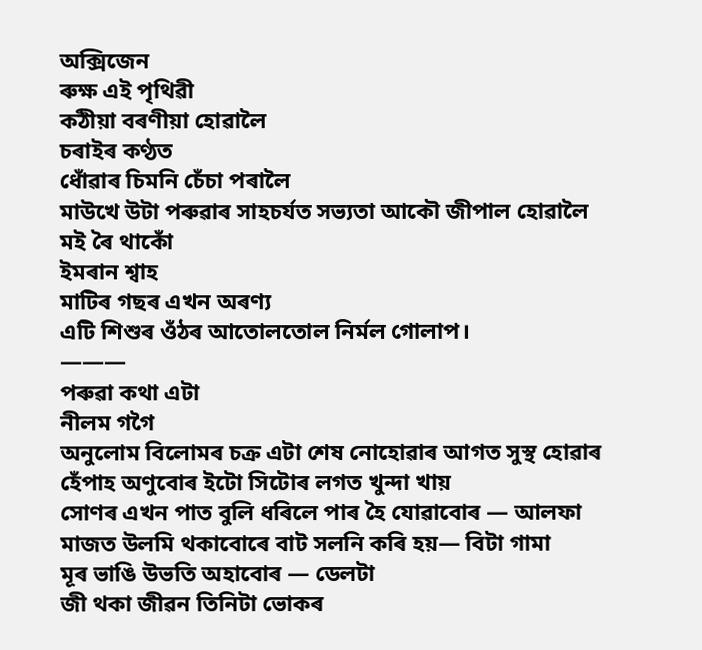অক্সিজেন
ৰুক্ষ এই পৃথিৱী
কঠীয়া বৰণীয়া হোৱালৈ
চৰাইৰ কণ্ঠত
ধোঁৱাৰ চিমনি চেঁচা পৰালৈ
মাউখে উটা পৰুৱাৰ সাহচৰ্যত সভ্যতা আকৌ জীপাল হোৱালৈ
মই ৰৈ থাকোঁ
ইমৰান শ্বাহ
মাটিৰ গছৰ এখন অৰণ্য
এটি শিশুৰ ওঁঠৰ আতোলতোল নিৰ্মল গোলাপ।
———
পৰুৱা কথা এটা
নীলম গগৈ
অনুলোম বিলোমৰ চক্ৰ এটা শেষ নোহোৱাৰ আগত সুস্থ হোৱাৰ হেঁপাহ অণুবোৰ ইটো সিটোৰ লগত খুন্দা খায়
সোণৰ এখন পাত বুলি ধৰিলে পাৰ হৈ যোৱাবোৰ — আলফা
মাজত উলমি থকাবোৰে বাট সলনি কৰি হয়— বিটা গামা
মূৰ ভাঙি উভতি অহাবোৰ — ডেলটা
জী থকা জীৱন তিনিটা ভোকৰ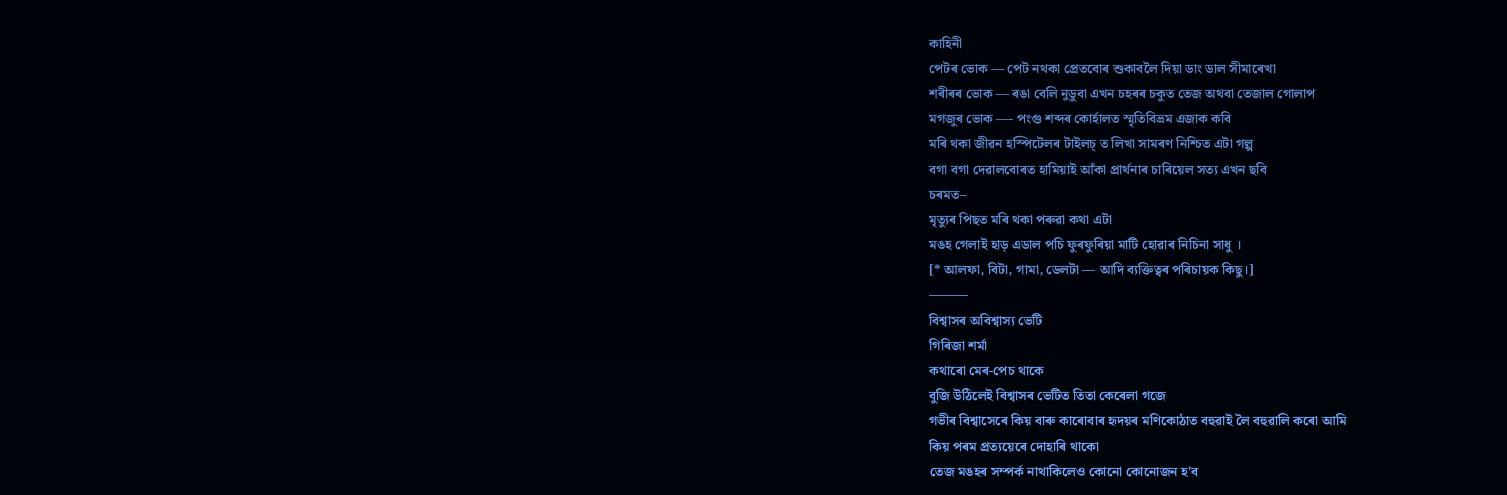কাহিনী
পেটৰ ভোক — পেট নথকা প্ৰেতবোৰ শুকাবলৈ দিয়া ডাং ডাল সীমাৰেখা
শৰীৰৰ ভোক — ৰঙা বেলি নুডুবা এখন চহৰৰ চকুত তেজ অথবা তেজাল গোলাপ
মগজুৰ ভোক —- পংগু শব্দৰ কোৰ্হালত স্মৃতিবিভ্ৰম এজাক কবি
মৰি থকা জীৱন হস্পিটেলৰ টাইলচ্ ত লিখা সামৰণ নিশ্চিত এটা গল্প
বগা বগা দেৱালবোৰত হামিয়াই আঁকা প্ৰাৰ্থনাৰ চাৰিয়েল সত্য এখন ছবি
চৰমত–
মৃত্যুৰ পিছত মৰি থকা পৰুৱা কথা এটা
মঙহ গেলাই হাড় এডাল পচি ফুৰফুৰিয়া মাটি হোৱাৰ নিচিনা সাধু ।
[* আলফা, বিটা, গামা, ডেলটা — আদি ব্যক্তিত্বৰ পৰিচায়ক কিছু।]
———
বিশ্বাসৰ অবিশ্বাস্য ভেটি
গিৰিজা শৰ্মা
কথাৰো মেৰ-পেচ থাকে
বুজি উঠিলেই বিশ্বাসৰ ভেটিত তিতা কেৰেলা গজে
গভীৰ বিশ্বাসেৰে কিয় বাৰু কাৰোবাৰ হৃদয়ৰ মণিকোঠাত বহুৱাই লৈ বহুৱালি কৰো আমি
কিয় পৰম প্ৰত্যয়েৰে দোহাৰি থাকো
তেজ মঙহৰ সম্পৰ্ক নাথাকিলেও কোনো কোনোজন হ'ব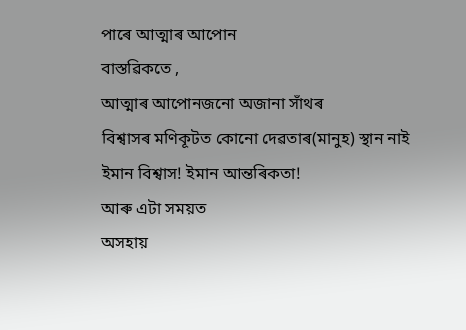পাৰে আত্মাৰ আপোন
বাস্তৱিকতে ,
আত্মাৰ আপোনজনো অজানা সাঁথৰ
বিশ্বাসৰ মণিকূটত কোনো দেৱতাৰ(মানুহ) স্থান নাই
ইমান বিশ্বাস! ইমান আন্তৰিকতা!
আৰু এটা সময়ত
অসহায়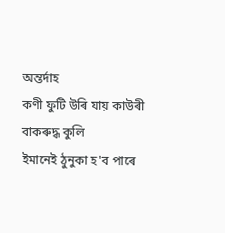অন্তৰ্দাহ
কণী ফুটি উৰি যায় কাউৰী
বাকৰুদ্ধ কুলি
ইমানেই ঠুনুকা হ'ব পাৰে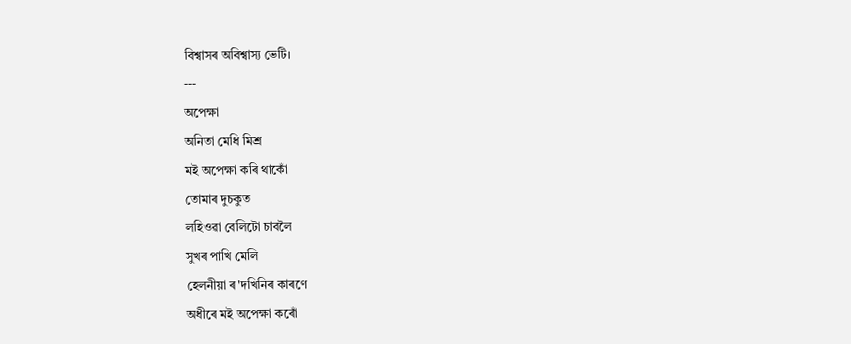বিশ্বাসৰ অবিশ্বাস্য ভেটি।
---
অপেক্ষা
অনিতা মেধি মিশ্র
মই অপেক্ষা কৰি থাকোঁ
তোমাৰ দুচকুত
লহিওৱা বেলিটো চাবলৈ
সুখৰ পাখি মেলি
হেলনীয়া ৰ'দখিনিৰ কাৰণে
অধীৰে মই অপেক্ষা কৰোঁ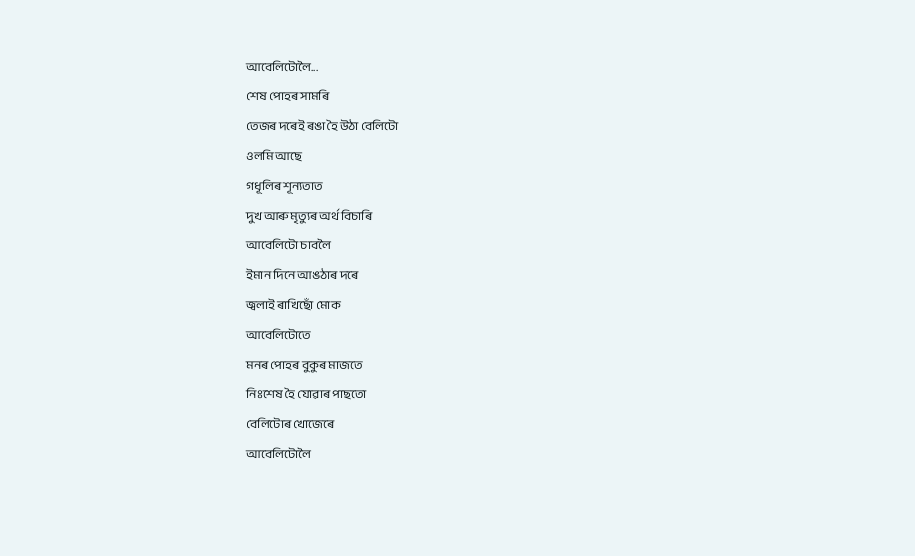আবেলিটোলৈ...
শেষ পোহৰ সামৰি
তেজৰ দৰেই ৰঙা হৈ উঠা বেলিটো
ওলমি আছে
গধূলিৰ শূন্যতাত
দুখ আৰু মৃত্যুৰ অৰ্থ বিচাৰি
আবেলিটো চাবলৈ
ইমান দিনে আঙঠাৰ দৰে
জ্বলাই ৰাখিছোঁ মোক
আবেলিটোতে
মনৰ পোহৰ বুকুৰ মাজতে
নিঃশেষ হৈ যোৱাৰ পাছতো
বেলিটোৰ খোজেৰে
আবেলিটোলৈ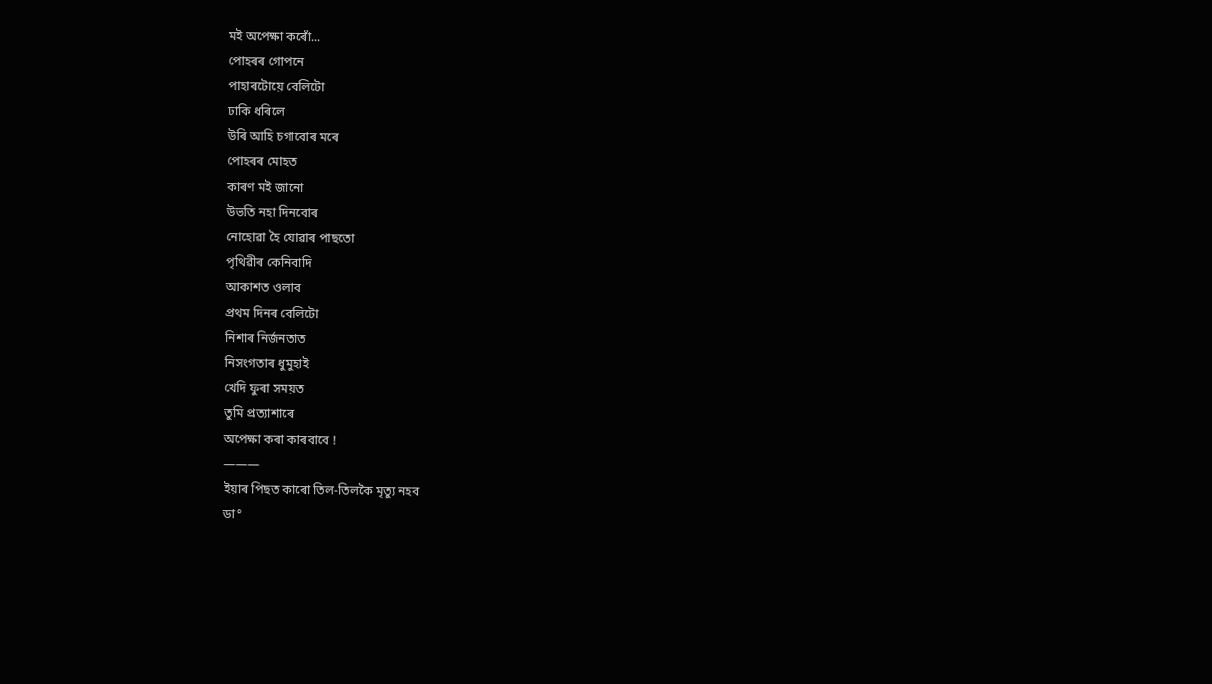মই অপেক্ষা কৰোঁ...
পোহৰৰ গোপনে
পাহাৰটোয়ে বেলিটো
ঢাকি ধৰিলে
উৰি আহি চগাবোৰ মৰে
পোহৰৰ মোহত
কাৰণ মই জানো
উভতি নহা দিনবোৰ
নোহোৱা হৈ যোৱাৰ পাছতো
পৃথিৱীৰ কেনিবাদি
আকাশত ওলাব
প্রথম দিনৰ বেলিটো
নিশাৰ নিৰ্জনতাত
নিসংগতাৰ ধুমুহাই
খেদি ফুৰা সময়ত
তুমি প্ৰত্যাশাৰে
অপেক্ষা কৰা কাৰবাবে !
———
ইয়াৰ পিছত কাৰো তিল-তিলকৈ মৃত্যু নহব
ডা°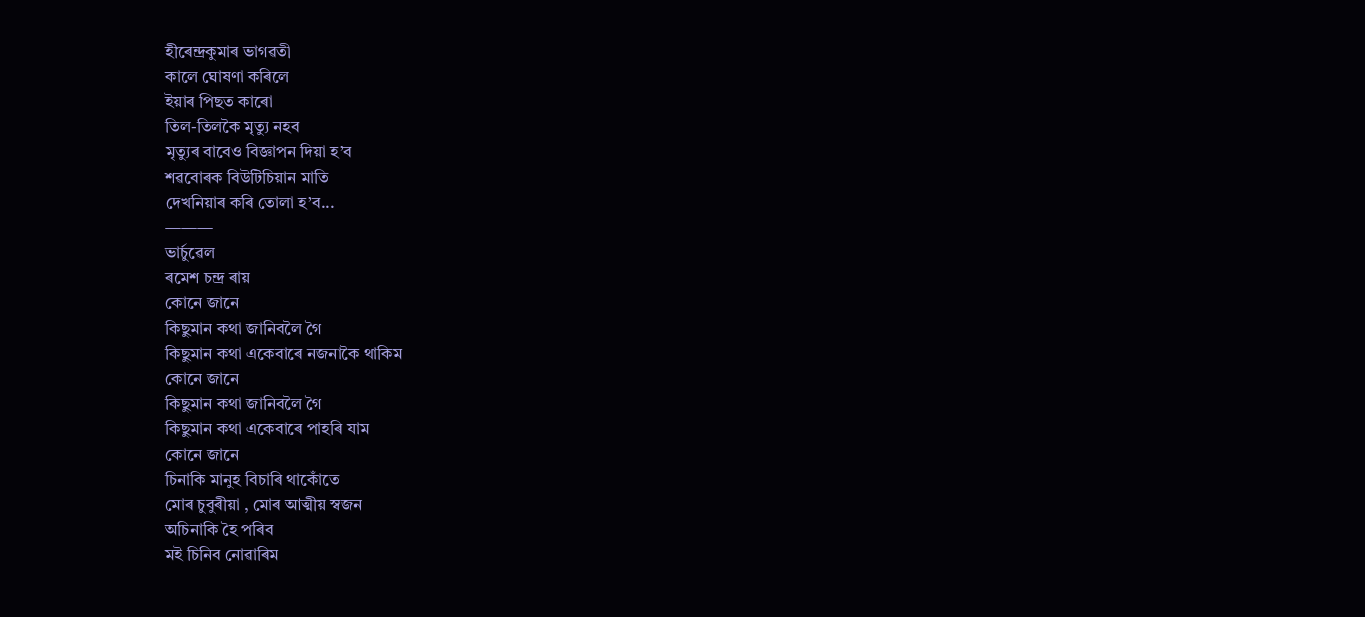হীৰেন্দ্ৰকুমাৰ ভাগৱতী
কালে ঘোষণা কৰিলে
ইয়াৰ পিছত কাৰো
তিল-তিলকৈ মৃত্যু নহব
মৃত্যুৰ বাবেও বিজ্ঞাপন দিয়া হ’ব
শৱবোৰক বিউটিচিয়ান মাতি
দেখনিয়াৰ কৰি তোলা হ’ব...
———
ভাৰ্চুৱেল
ৰমেশ চন্দ্ৰ ৰায়
কোনে জানে
কিছুমান কথা জানিবলৈ গৈ
কিছুমান কথা একেবাৰে নজনাকৈ থাকিম
কোনে জানে
কিছুমান কথা জানিবলৈ গৈ
কিছুমান কথা একেবাৰে পাহৰি যাম
কোনে জানে
চিনাকি মানুহ বিচাৰি থাকোঁতে
মোৰ চুবুৰীয়া , মোৰ আত্মীয় স্বজন
অচিনাকি হৈ পৰিব
মই চিনিব নোৱাৰিম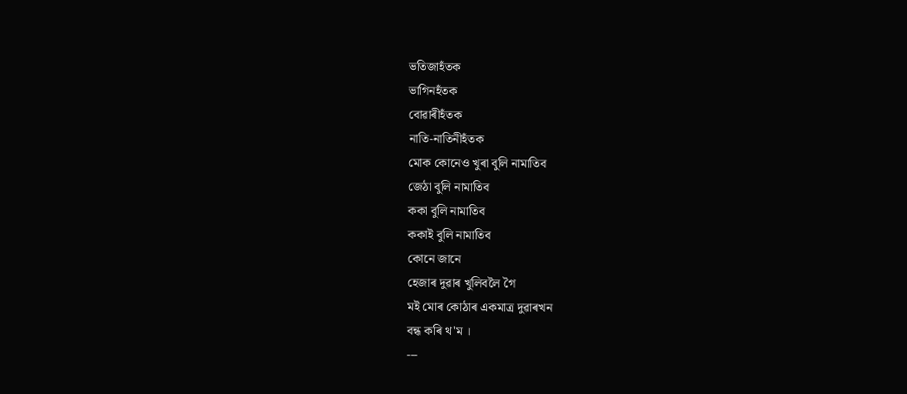ভতিজাহঁতক
ভাগিনহঁতক
বোৱাৰীহঁতক
নাতি-নাতিনীহঁতক
মোক কোনেও খুৰা বুলি নামাতিব
জেঠা বুলি নামাতিব
ককা বুলি নামাতিব
ককাই বুলি নামাতিব
কোনে জানে
হেজাৰ দুৱাৰ খুলিবলৈ গৈ
মই মোৰ কোঠাৰ একমাত্ৰ দুৱাৰখন
বন্ধ কৰি থ'ম ।
---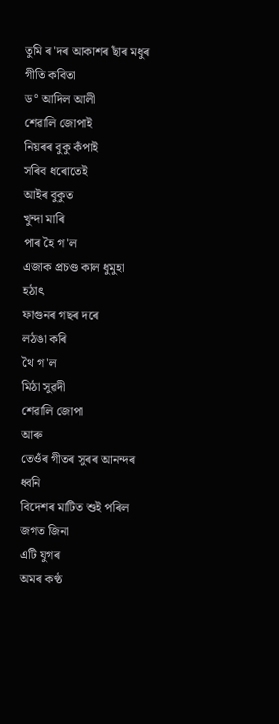তুমি ৰ'দৰ আকাশৰ ছাঁৰ মধুৰ গীতি কবিতা
ড° আদিল আলী
শেৱালি জোপাই
নিয়ৰৰ বুকু কঁপাই
সৰিব ধৰোতেই
আইৰ বুকুত
খুন্দা মাৰি
পাৰ হৈ গ'ল
এজাক প্ৰচণ্ড কাল ধুমুহা
হঠাৎ
ফাগুনৰ গছৰ দৰে
লঠঙা কৰি
থৈ গ'ল
মিঠা সুৱদী
শেৱালি জোপা
আৰু
তেওঁৰ গীতৰ সুৰৰ আনন্দৰ ধ্বনি
বিদেশৰ মাটিত শুই পৰিল
জগত জিনা
এটি যুগৰ
অমৰ কণ্ঠ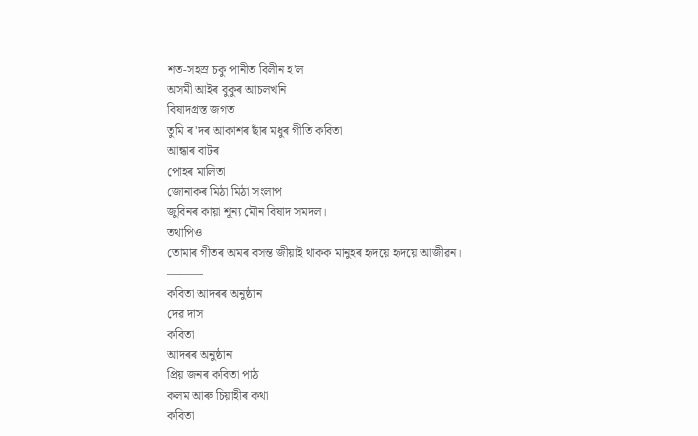শত-সহস্ৰ চকু পানীত বিলীন হ'ল
অসমী আইৰ বুকুৰ আচলখনি
বিষাদগ্রস্ত জগত
তুমি ৰ'দৰ আকাশৰ ছাঁৰ মধুৰ গীতি কবিতা
আন্ধাৰ বাটৰ
পোহৰ মালিতা
জোনাকৰ মিঠা মিঠা সংলাপ
জুবিনৰ কায়া শূন্য মৌন বিষাদ সমদল।
তথাপিও
তোমাৰ গীতৰ অমৰ বসন্ত জীয়াই থাকক মানুহৰ হৃদয়ে হৃদয়ে আজীৱন।
———
কবিতা আদৰৰ অনুষ্ঠান
দেৱ দাস
কবিতা
আদৰৰ অনুষ্ঠান
প্ৰিয় জনৰ কবিতা পাঠ
কলম আৰু চিয়াহীৰ কথা
কবিতা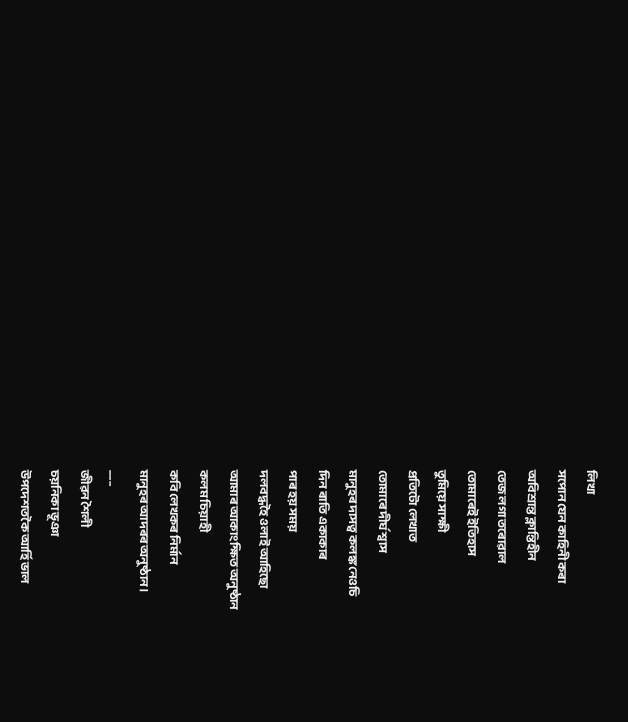লিখা
সপোন যেন কাহিনী কৰা
অবিশ্ৰান্ত ক্লান্তিহীন
তেজ লগা তৰোৱাল
তোমাৰেই ইতিহাস
তুমিয়ে সাক্ষী
প্ৰতিটো লেখাত
তোমাৰে দীৰ্ঘ শ্বাস
মানুহৰ দাসত্ব কলঙ্ক নেওচি
দিন ৰাতি একাকাৰ
পাৰ হয় সময়
দলবদ্ধহৈ ওলাই আহিছো
আমাৰ আকাংক্ষিত অনুষ্ঠান
কলম চিয়াহী
কবি লেখকৰ নির্মান
মানুহৰ আদৰৰ অনুষ্ঠান।
___
জীৱন শৈলী
চয়নিকা ভূঞা
উপদেশতকৈ আৰ্হি ভাল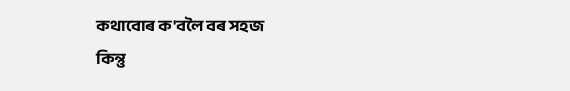কথাবোৰ ক'বলৈ বৰ সহজ
কিন্তু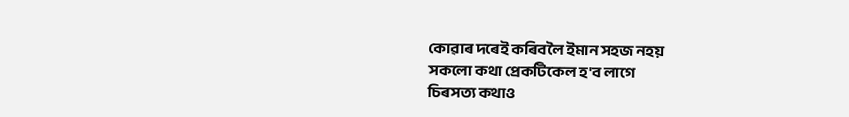কোৱাৰ দৰেই কৰিবলৈ ইমান সহজ নহয়
সকলো কথা প্ৰেকটিকেল হ'ব লাগে
চিৰসত্য কথাও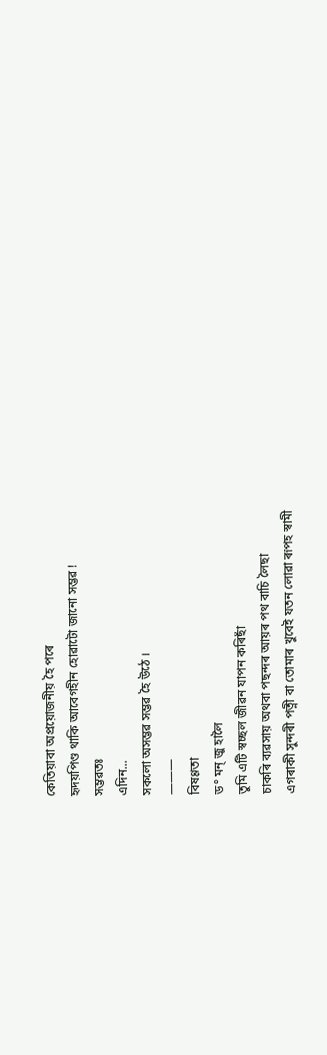কেতিয়াবা অপ্ৰয়োজনীয় হৈ পৰে
হৃদয়পিণ্ড থাকি আবেগহীন হোৱাটো জানো সম্ভৱ !
সম্ভৱতঃ
এদিন...
সকলো অসম্ভৱ সম্ভৱ হৈ উঠে ।
———
বিষণ্ণতা
ড° মন্ জু হালৈ
তুমি এটি স্বচ্ছল জীৱন যাপন কৰিছাঁ
চাকৰি ব্যৱসায় অথবা পছন্দৰ আয়ৰ পথ বাচি লৈছা
এগৰাকী সুন্দৰী পত্নী বা তোমাৰ খুবেই যতন লোৱা ৰূপহ স্বামী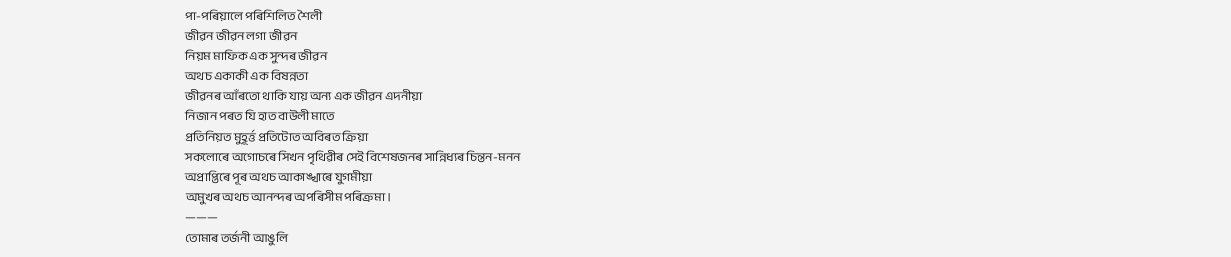পা-পৰিয়ালে পৰিশিলিত শৈলী
জীৱন জীৱন লগা জীৱন
নিয়ম মাফিক এক সুন্দৰ জীৱন
অথচ একাকী এক বিষন্নতা
জীৱনৰ আঁৰতো থাকি যায় অন্য এক জীৱন এদনীয়া
নিজান পৰত যি হাত বাউলী মাতে
প্ৰতিনিয়ত মুহূৰ্ত্ত প্ৰতিটোত অবিৰত ক্ৰিয়া
সকলোৰে অগোচৰে সিখন পৃথিৱীৰ সেই বিশেষজনৰ সান্নিধ্যৰ চিন্তন-মনন
অপ্ৰাপ্তিৰে পূৰ অথচ আকাঙ্খাৰে যুগমীয়া
অমুখৰ অথচ আনন্দৰ অপৰিসীম পৰিক্ৰমা।
———
তোমাৰ তৰ্জনী আঙুলি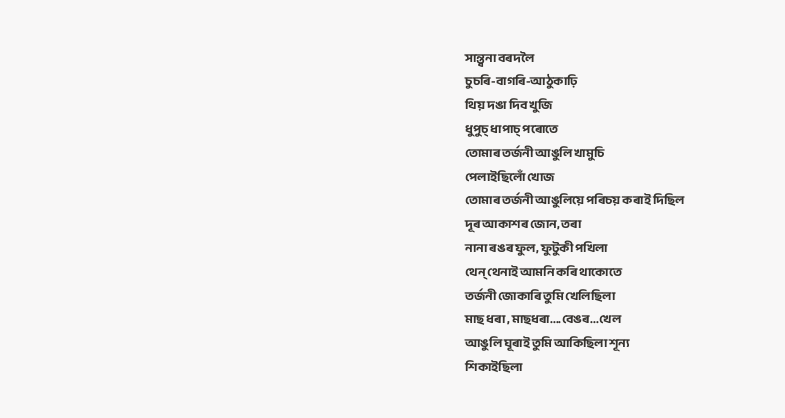সান্ত্বনা বৰদলৈ
চুচৰি-বাগৰি-আঠুকাঢ়ি
থিয় দঙা দিব খুজি
ধুপুচ্ ধাপাচ্ পৰোতে
তোমাৰ তৰ্জনী আঙুলি খামুচি
পেলাইছিলোঁ খোজ
তোমাৰ তৰ্জনী আঙুলিয়ে পৰিচয় কৰাই দিছিল
দূৰ আকাশৰ জোন, তৰা
নানা ৰঙৰ ফুল, ফুটুকী পখিলা
থেন্ থেনাই আমনি কৰি থাকোতে
তৰ্জনী জোকাৰি তুমি খেলিছিলা
মাছ ধৰা , মাছধৰা....বেঙৰ...খেল
আঙুলি ঘূৰাই তুমি আকিছিলা শূন্য
শিকাইছিলা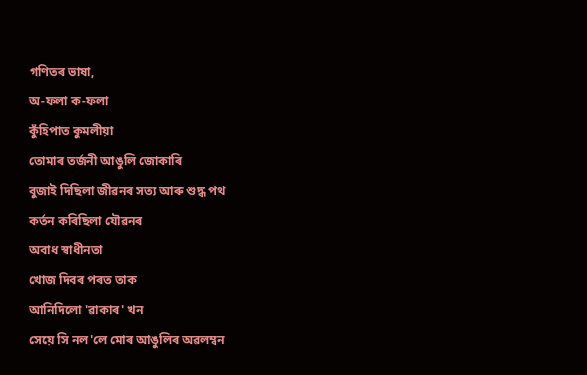গণিতৰ ভাষা,
অ-ফলা ক-ফলা
কুঁহিপাত কুমলীয়া
তোমাৰ তৰ্জনী আঙুলি জোকাৰি
বুজাই দিছিলা জীৱনৰ সত্য আৰু শুদ্ধ পথ
কৰ্তন কৰিছিলা যৌৱনৰ
অবাধ স্বাধীনতা
খোজ দিবৰ পৰত তাক
আনিদিলো 'ৱাকাৰ' খন
সেয়ে সি নল'লে মোৰ আঙুলিৰ অৱলম্বন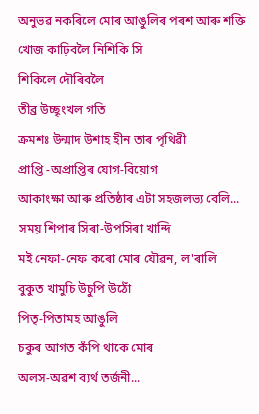অনুভৱ নকৰিলে মোৰ আঙুলিৰ পৰশ আৰু শক্তি
খোজ কাঢ়িবলৈ নিশিকি সি
শিকিলে দৌৰিবলৈ
তীব্ৰ উচ্ছৃংখল গতি
ক্ৰমশঃ উন্মাদ উশাহ হীন তাৰ পৃথিৱী
প্ৰাপ্তি -অপ্ৰাপ্তিৰ যোগ-বিয়োগ
আকাংক্ষা আৰু প্ৰতিষ্ঠাৰ এটা সহজলভ্য বেলি...
সময় শিপাৰ সিৰা-উপসিৰা খান্দি
মই নেফা-নেফ কৰো মোৰ যৌৱন, ল'ৰালি
বুকুত খামুচি উচুপি উঠোঁ
পিতৃ-পিতামহ আঙুলি
চকুৰ আগত কঁপি থাকে মোৰ
অলস-অৱশ ব্যৰ্থ তৰ্জনী...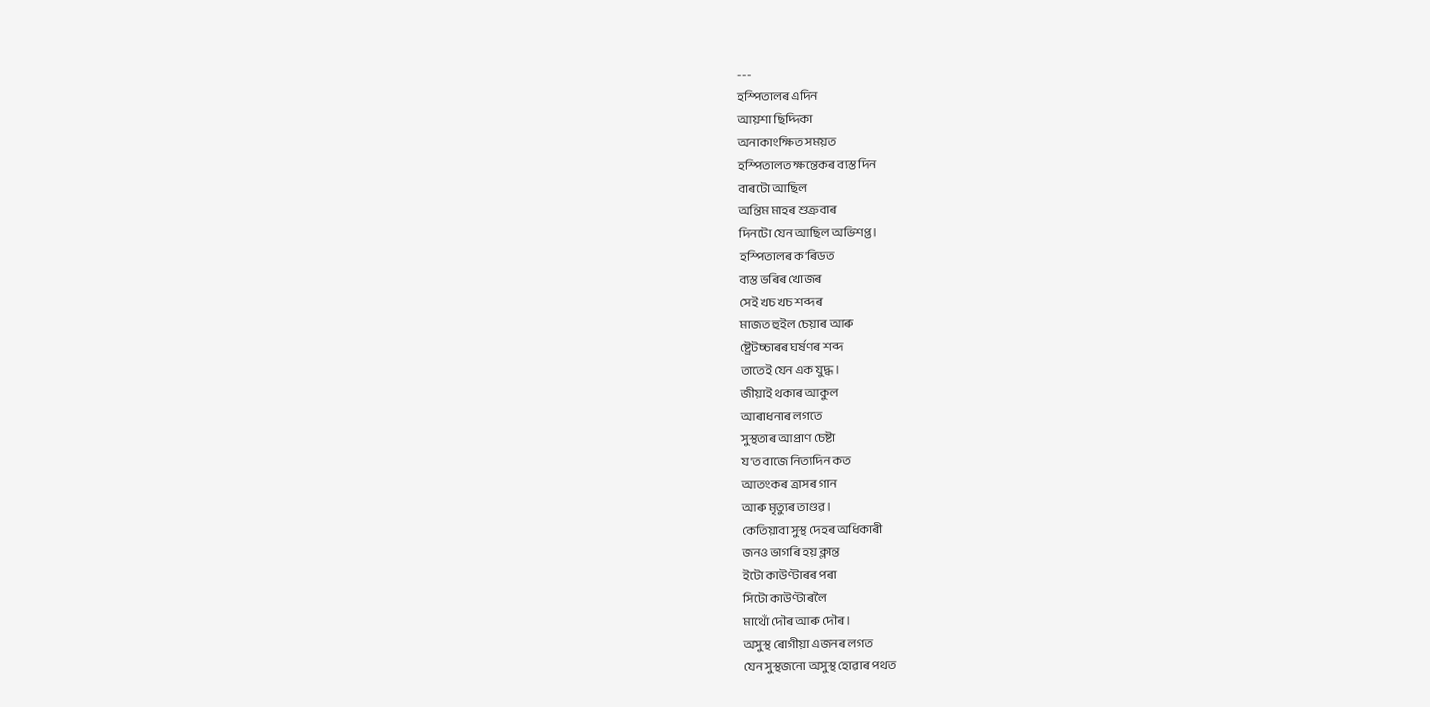---
হস্পিতালৰ এদিন
আয়শা ছিদ্দিকা
অনাকাংক্ষিত সময়ত
হস্পিতালত ক্ষন্তেকৰ ব্যস্ত দিন
বাৰটো আছিল
অন্তিম মাহৰ শুক্ৰবাৰ
দিনটো যেন আছিল অভিশপ্ত।
হস্পিতালৰ ক'ৰিডত
ব্যস্ত ভৰিৰ খোজৰ
সেই খচ খচ শব্দৰ
মাজত হুইল চেয়াৰ আৰু
ষ্ট্ৰেটচ্চাৰৰ ঘৰ্ষণৰ শব্দ
তাতেই যেন এক যুদ্ধ।
জীয়াই থকাৰ আকুল
আৰাধনাৰ লগতে
সুস্থতাৰ আপ্ৰাণ চেষ্টা
য'ত বাজে নিত্যদিন কত
আতংকৰ ত্রাসৰ গান
আৰু মৃত্যুৰ তাণ্ডৱ।
কেতিয়াবা সুস্থ দেহৰ অধিকাৰী
জনও ভাগৰি হয় ক্লান্ত
ইটো কাউণ্টাৰৰ পৰা
সিটো কাউণ্টাৰলৈ
মাথোঁ দৌৰ আৰু দৌৰ।
অসুস্থ ৰোগীয়া এজনৰ লগত
যেন সুস্থজনো অসুস্থ হোৱাৰ পথত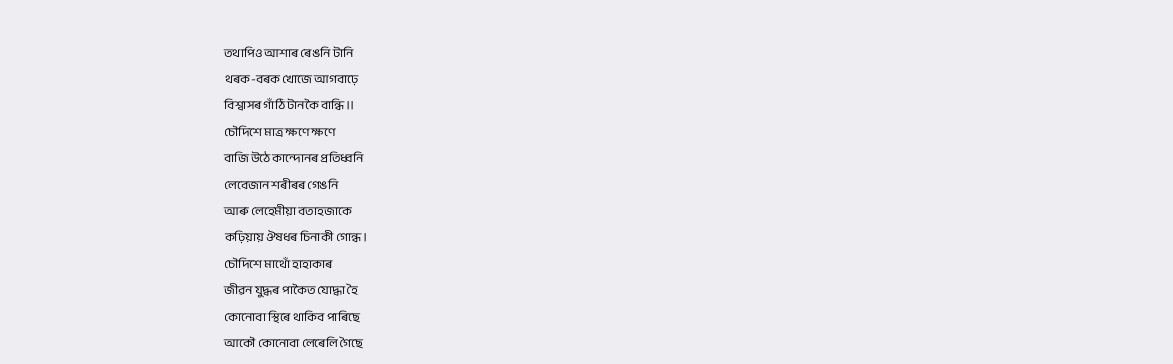তথাপিও আশাৰ ৰেঙনি টানি
থৰক-বৰক খোজে আগবাঢ়ে
বিশ্বাসৰ গাঁঠি টানকৈ বান্ধি।।
চৌদিশে মাত্ৰ ক্ষণে ক্ষণে
বাজি উঠে কান্দোনৰ প্ৰতিধ্বনি
লেবেজান শৰীৰৰ গেঙনি
আৰু লেহেমীয়া বতাহজাকে
কঢ়িয়ায় ঔষধৰ চিনাকী গোন্ধ।
চৌদিশে মাথোঁ হাহাকাৰ
জীৱন যুদ্ধৰ পাকৈত যোদ্ধা হৈ
কোনোবা স্থিৰে থাকিব পাৰিছে
আকৌ কোনোবা লেৰেলি গৈছে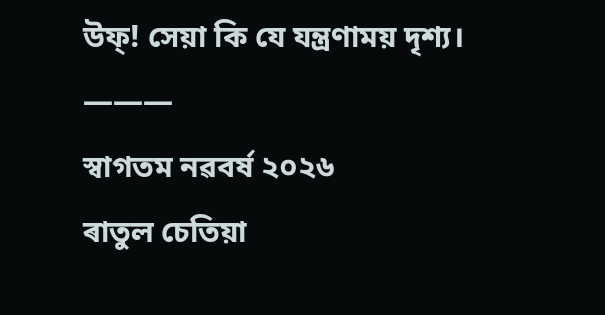উফ্! সেয়া কি যে যন্ত্ৰণাময় দৃশ্য।
———
স্বাগতম নৱবৰ্ষ ২০২৬
ৰাতুল চেতিয়া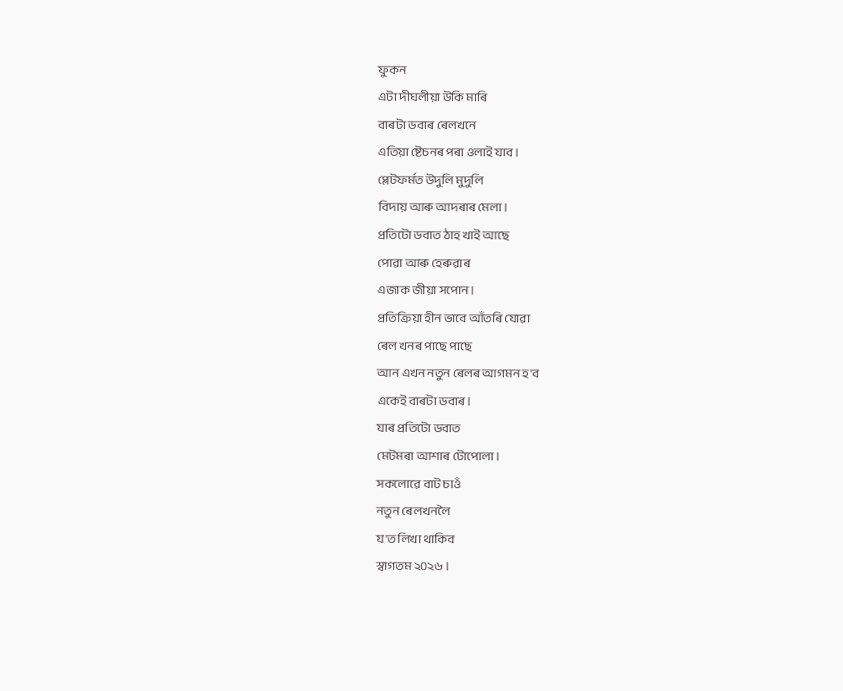ফুকন
এটা দীঘলীয়া উকি মাৰি
বাৰটা ডবাৰ ৰেলখনে
এতিয়া ষ্টেচনৰ পৰা ওলাই যাব।
প্লেটফৰ্মত উদুলি মুদুলি
বিদায় আৰু আদৰাৰ মেলা।
প্ৰতিটো ডবাত ঠাহ খাই আছে
পোৱা আৰু হেৰুৱাৰ
এজাক জীয়া সপোন।
প্ৰতিক্ৰিয়া হীন ভাবে আঁতৰি যোৱা
ৰেল খনৰ পাছে পাছে
আন এখন নতুন ৰেলৰ আগমন হ'ব
একেই বাৰটা ডবাৰ।
যাৰ প্ৰতিটো ডবাত
মেটমৰা আশাৰ টোপোলা।
সকলোৱে বাট চাওঁ
নতুন ৰেলখনলৈ
য'ত লিখা থাকিব
স্বাগতম ২০২৬ ।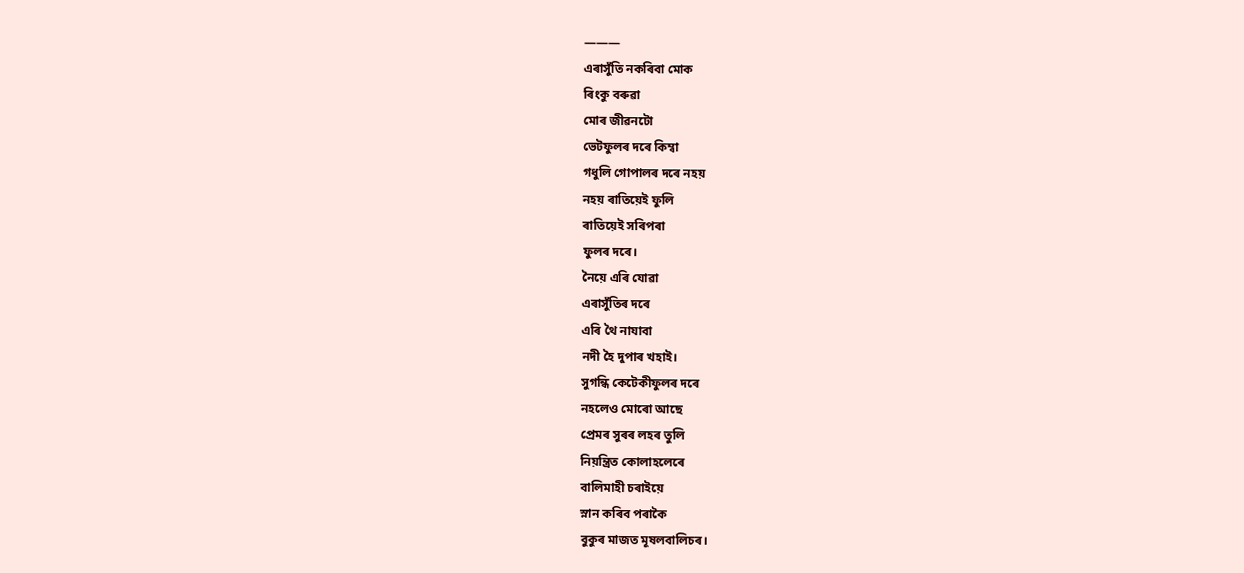———
এৰাসুঁতি নকৰিবা মোক
ৰিংকু বৰুৱা
মোৰ জীৱনটো
ভেটফুলৰ দৰে কিম্বা
গধুলি গোপালৰ দৰে নহয়
নহয় ৰাতিয়েই ফুলি
ৰাতিয়েই সৰিপৰা
ফুলৰ দৰে।
নৈয়ে এৰি যোৱা
এৰাসুঁতিৰ দৰে
এৰি থৈ নাযাবা
নদী হৈ দুপাৰ খহাই।
সুগন্ধি কেটেকীফুলৰ দৰে
নহলেও মোৰো আছে
প্ৰেমৰ সুৰৰ লহৰ তুলি
নিয়ন্ত্ৰিত কোলাহলেৰে
বালিমাহী চৰাইয়ে
স্নান কৰিব পৰাকৈ
বুকুৰ মাজত মূষলবালিচৰ।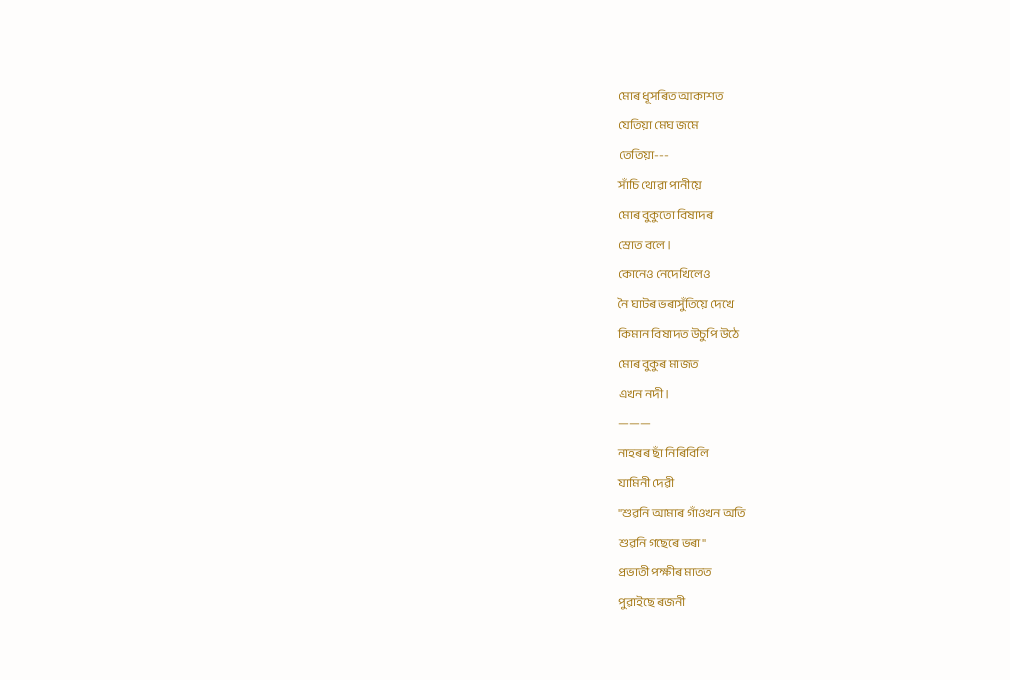মোৰ ধূসৰিত আকাশত
যেতিয়া মেঘ জমে
তেতিয়া---
সাঁচি থোৱা পানীয়ে
মোৰ বুকুতো বিষাদৰ
স্ৰোত বলে ।
কোনেও নেদেখিলেও
নৈ ঘাটৰ ভৰাসুঁতিয়ে দেখে
কিমান বিষাদত উচুপি উঠে
মোৰ বুকুৰ মাজত
এখন নদী।
———
নাহৰৰ ছাঁ নিৰিবিলি
যামিনী দেৱী
"শুৱনি আমাৰ গাঁওখন অতি
শুৱনি গছেৰে ভৰা"
প্ৰভাতী পক্ষীৰ মাতত
পুৱাইছে ৰজনী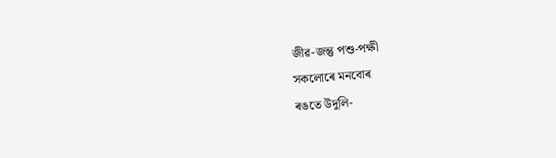জীৱ-জন্তু পশু-পক্ষী
সকলোৰে মনবোৰ
ৰঙতে উদুলি-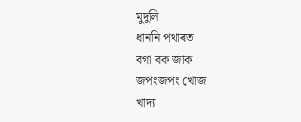মুদুলি
ধাননি পথাৰত
বগা বক জাক
জপংজপং খোজ
খাদ্য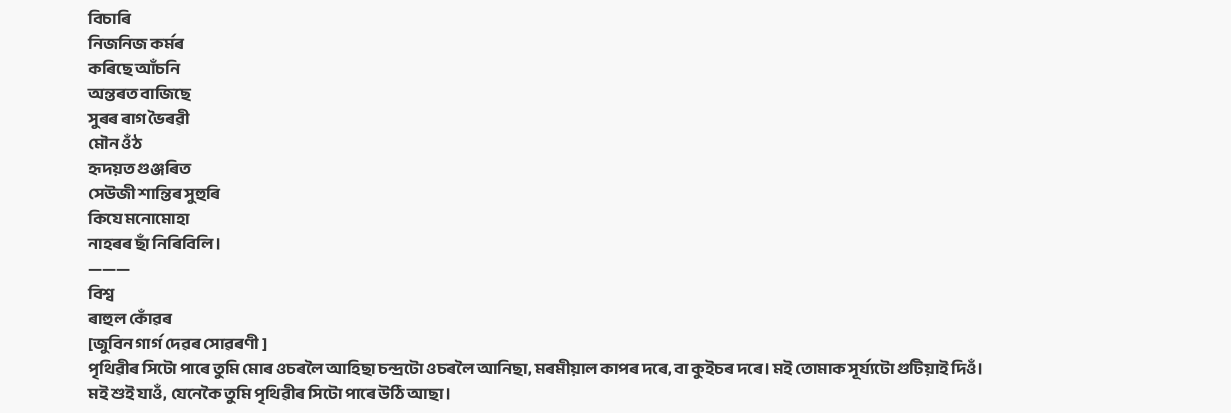বিচাৰি
নিজনিজ কৰ্মৰ
কৰিছে আঁচনি
অন্তৰত বাজিছে
সুৰৰ ৰাগ ভৈৰৱী
মৌন ওঁঠ
হৃদয়ত গুঞ্জৰিত
সেউজী শান্তিৰ সুহুৰি
কিযে মনোমোহা
নাহৰৰ ছাঁ নিৰিবিলি।
———
বিশ্ব
ৰাহুল কোঁৱৰ
[জুবিন গার্গ দেৱৰ সোৱৰণী ]
পৃথিৱীৰ সিটো পাৰে তুমি মোৰ ওচৰলৈ আহিছা চন্দ্ৰটো ওচৰলৈ আনিছা, মৰমীয়াল কাপৰ দৰে, বা কুইচৰ দৰে। মই তোমাক সূৰ্য্যটো গুটিয়াই দিওঁ।
মই শুই যাওঁ, যেনেকৈ তুমি পৃথিৱীৰ সিটো পাৰে উঠি আছা।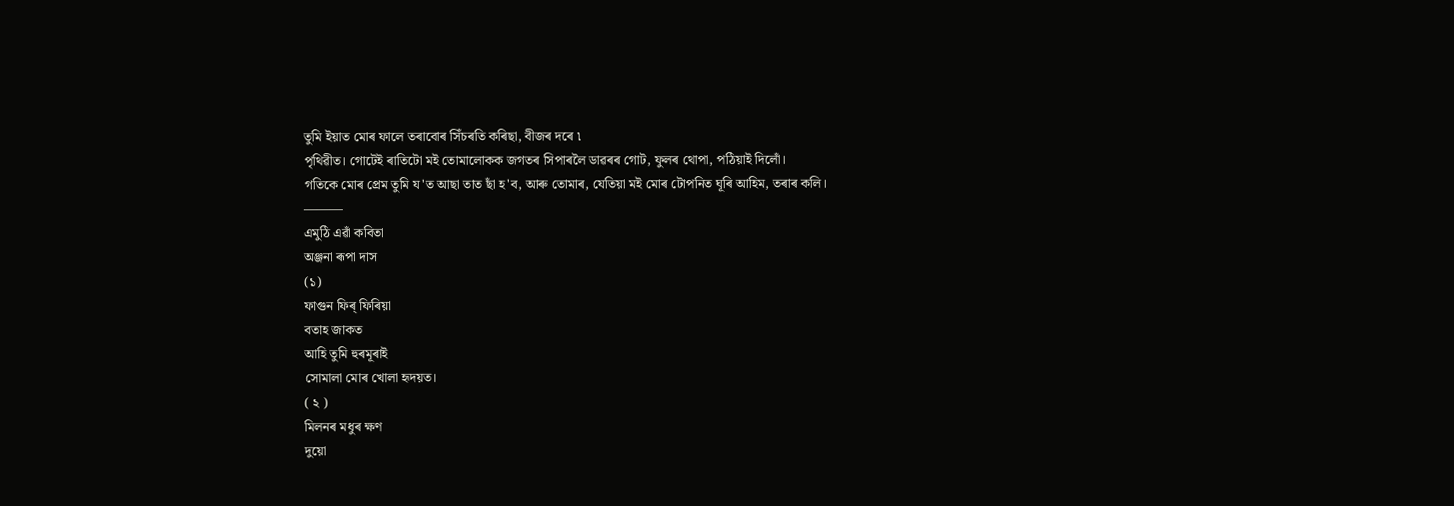তুমি ইয়াত মোৰ ফালে তৰাবোৰ সিঁচৰতি কৰিছা, বীজৰ দৰে ৷
পৃথিৱীত। গোটেই ৰাতিটো মই তোমালোকক জগতৰ সিপাৰলৈ ডাৱৰৰ গোট, ফুলৰ থোপা, পঠিয়াই দিলোঁ।
গতিকে মোৰ প্ৰেম তুমি য'ত আছা তাত ছাঁ হ'ব, আৰু তোমাৰ, যেতিয়া মই মোৰ টোপনিত ঘূৰি আহিম, তৰাৰ কলি।
———
এমুঠি এৱাঁ কবিতা
অঞ্জনা ৰূপা দাস
(১)
ফাগুন ফিৰ্ ফিৰিয়া
বতাহ জাকত
আহি তুমি হুৰমূৰাই
সোমালা মোৰ খোলা হৃদয়ত।
( ২ )
মিলনৰ মধুৰ ক্ষণ
দুয়ো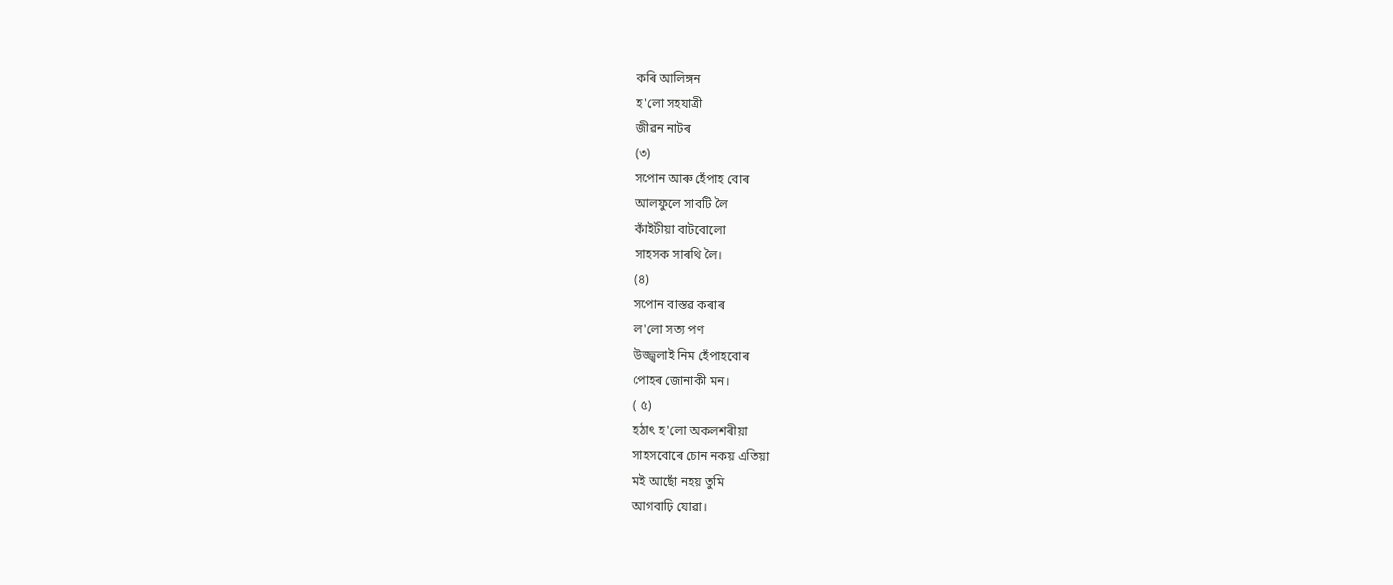কৰি আলিঙ্গন
হ'লো সহযাত্ৰী
জীৱন নাটৰ
(৩)
সপোন আৰু হেঁপাহ বোৰ
আলফুলে সাবটি লৈ
কাঁইটীয়া বাটবোলো
সাহসক সাৰথি লৈ।
(৪)
সপোন বাস্তৱ কৰাৰ
ল'লো সত্য পণ
উজ্জ্বলাই নিম হেঁপাহবোৰ
পোহৰ জোনাকী মন।
( ৫)
হঠাৎ হ'লো অকলশৰীয়া
সাহসবোৰে চোন নকয় এতিয়া
মই আছোঁ নহয় তুমি
আগবাঢ়ি যোৱা।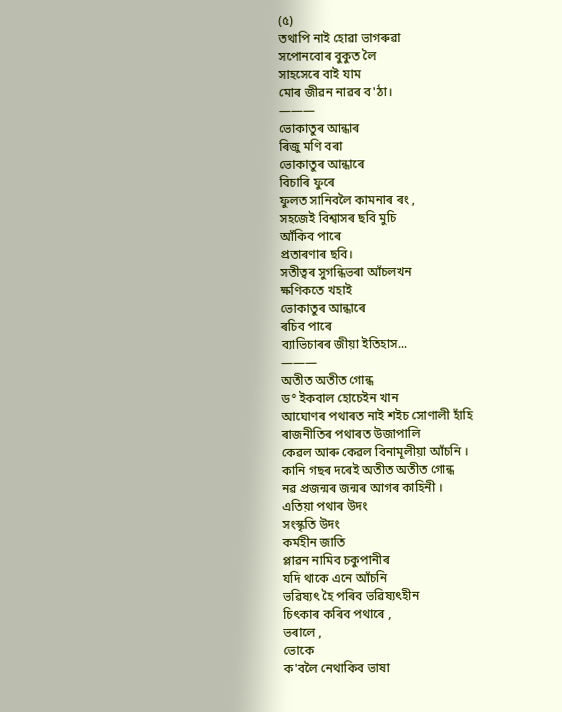(৫)
তথাপি নাই হোৱা ভাগৰুৱা
সপোনবোৰ বুকুত লৈ
সাহসেৰে বাই যাম
মোৰ জীৱন নাৱৰ ব'ঠা।
———
ভোকাতুৰ আন্ধাৰ
ৰিজু মণি বৰা
ভোকাতুৰ আন্ধাৰে
বিচাৰি ফুৰে
ফুলত সানিবলৈ কামনাৰ ৰং ,
সহজেই বিশ্বাসৰ ছবি মুচি
আঁকিব পাৰে
প্ৰতাৰণাৰ ছবি।
সতীত্বৰ সুগন্ধিভৰা আঁচলখন
ক্ষণিকতে খহাই
ভোকাতুৰ আন্ধাৰে
ৰচিব পাৰে
ব্যাভিচাৰৰ জীয়া ইতিহাস...
———
অতীত অতীত গোন্ধ
ড° ইকবাল হোচেইন খান
আঘোণৰ পথাৰত নাই শইচ সোণালী হাঁহি
ৰাজনীতিৰ পথাৰত উজাপালি
কেৱল আৰু কেৱল বিনামূলীয়া আঁচনি ।
কানি গছৰ দৰেই অতীত অতীত গোন্ধ
নৱ প্ৰজন্মৰ জন্মৰ আগৰ কাহিনী ।
এতিয়া পথাৰ উদং
সংস্কৃতি উদং
কৰ্মহীন জাতি
প্লাৱন নামিব চকুপানীৰ
যদি থাকে এনে আঁচনি
ভৱিষ্যৎ হৈ পৰিব ভৱিষ্যৎহীন
চিৎকাৰ কৰিব পথাৰে ,
ভৰালে ,
ভোকে
ক'বলৈ নেথাকিব ভাষা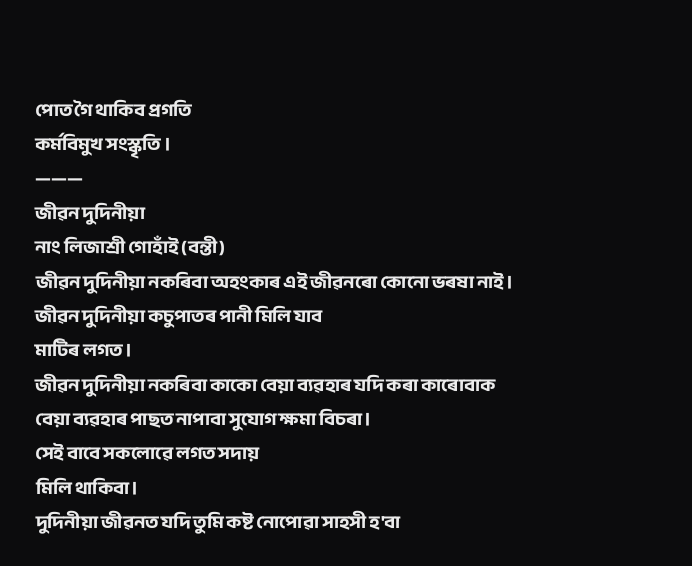পোত গৈ থাকিব প্ৰগতি
কৰ্মবিমুখ সংস্কৃতি ।
———
জীৱন দুদিনীয়া
নাং লিজাশ্ৰী গোহাঁই (বন্তী)
জীৱন দুদিনীয়া নকৰিবা অহংকাৰ এই জীৱনৰো কোনো ভৰষা নাই।
জীৱন দুদিনীয়া কচুপাতৰ পানী মিলি যাব
মাটিৰ লগত।
জীৱন দুদিনীয়া নকৰিবা কাকো বেয়া ব্যৱহাৰ যদি কৰা কাৰোবাক বেয়া ব্যৱহাৰ পাছত নাপাবা সুযোগ ক্ষমা বিচৰা।
সেই বাবে সকলোৱে লগত সদায়
মিলি থাকিবা।
দুদিনীয়া জীৱনত যদি তুমি কষ্ট নোপোৱা সাহসী হ'বা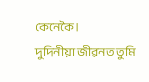কেনেকৈ।
দুদিনীয়া জীৱনত তুমি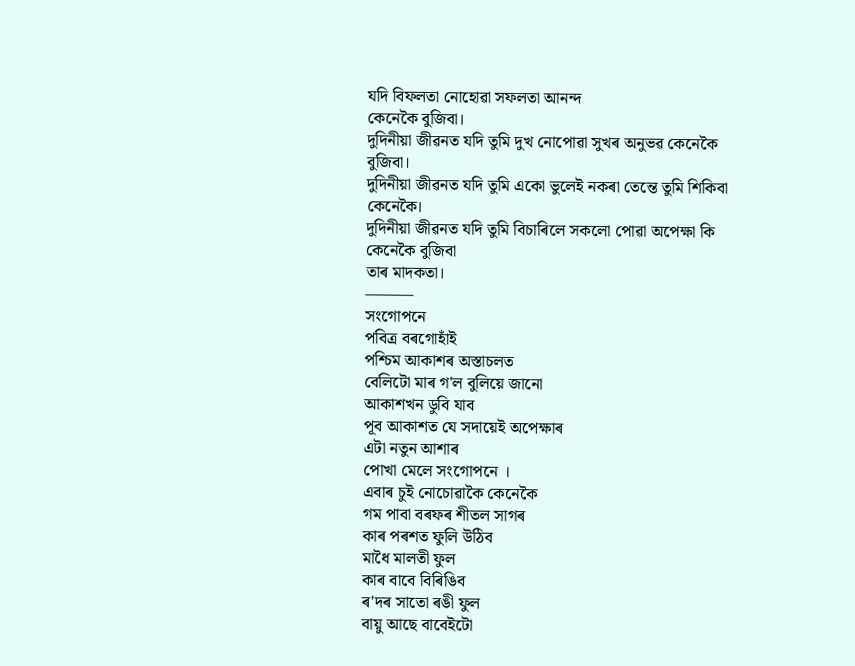যদি বিফলতা নোহোৱা সফলতা আনন্দ
কেনেকৈ বুজিবা।
দুদিনীয়া জীৱনত যদি তুমি দুখ নোপোৱা সুখৰ অনুভৱ কেনেকৈ বুজিবা।
দুদিনীয়া জীৱনত যদি তুমি একো ভুলেই নকৰা তেন্তে তুমি শিকিবা কেনেকৈ।
দুদিনীয়া জীৱনত যদি তুমি বিচাৰিলে সকলো পোৱা অপেক্ষা কি কেনেকৈ বুজিবা
তাৰ মাদকতা।
———
সংগোপনে
পবিত্ৰ বৰগোহাঁই
পশ্চিম আকাশৰ অস্তাচলত
বেলিটো মাৰ গ'ল বুলিয়ে জানো
আকাশখন ডুবি যাব
পূব আকাশত যে সদায়েই অপেক্ষাৰ
এটা নতুন আশাৰ
পোখা মেলে সংগোপনে ।
এবাৰ চুই নোচোৱাকৈ কেনেকৈ
গম পাবা বৰফৰ শীতল সাগৰ
কাৰ পৰশত ফুলি উঠিব
মাধৈ মালতী ফুল
কাৰ বাবে বিৰিঙিব
ৰ'দৰ সাতো ৰঙী ফুল
বায়ু আছে বাবেইটো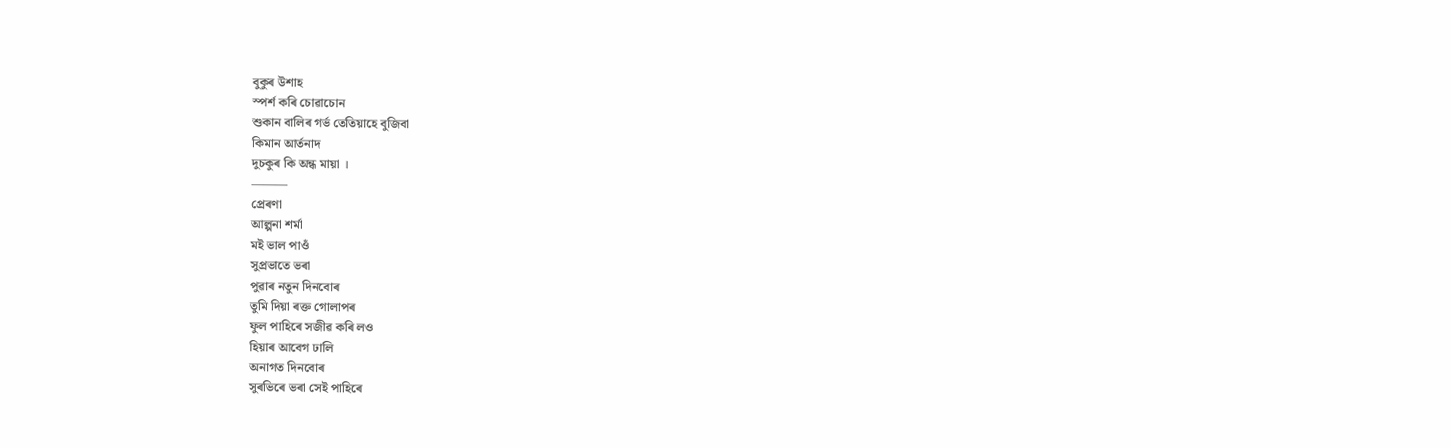বুকুৰ উশাহ
স্পৰ্শ কৰি চোৱাচোন
শুকান বালিৰ গৰ্ভ তেতিয়াহে বুজিবা
কিমান আৰ্তনাদ
দুচকুৰ কি অন্ধ মায়া ।
———
প্ৰেৰণা
আল্পনা শৰ্মা
মই ভাল পাওঁ
সুপ্ৰভাতে ভৰা
পুৱাৰ নতুন দিনবোৰ
তুমি দিয়া ৰক্ত গোলাপৰ
ফুল পাহিৰে সজীৱ কৰি লও
হিয়াৰ আবেগ ঢালি
অনাগত দিনবোৰ
সুৰভিৰে ভৰা সেই পাহিৰে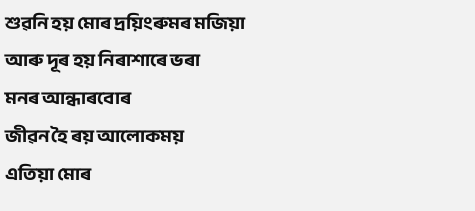শুৱনি হয় মোৰ দ্ৰয়িংৰুমৰ মজিয়া
আৰু দূৰ হয় নিৰাশাৰে ভৰা
মনৰ আন্ধাৰবোৰ
জীৱন হৈ ৰয় আলোকময়
এতিয়া মোৰ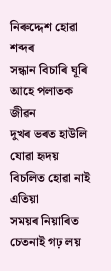নিৰুদ্দেশ হোৱা শব্দৰ
সন্ধান বিচাৰি ঘূৰি আহে পলাতক জীৱন
দুখৰ ভৰত হাউলি যোৱা হৃদয়
বিচলিত হোৱা নাই এতিয়া
সময়ৰ নিয়াৰিত চেতনাই গঢ় লয়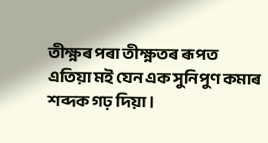তীক্ষ্ণৰ পৰা তীক্ষ্ণতৰ ৰূপত
এতিয়া মই যেন এক সুনিপুণ কমাৰ
শব্দক গঢ় দিয়া ।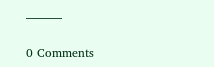———

0 Comments